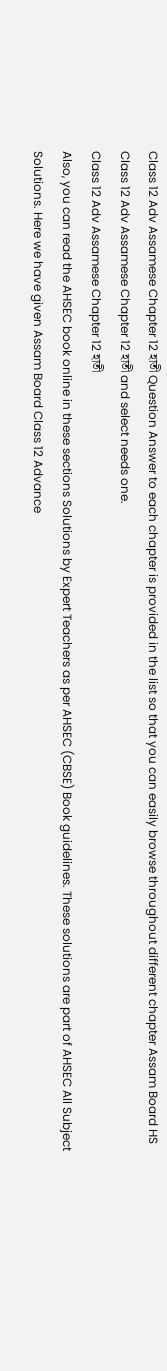Class 12 Adv Assamese Chapter 12 হাতী Question Answer to each chapter is provided in the list so that you can easily browse throughout different chapter Assam Board HS Class 12 Adv Assamese Chapter 12 হাতী and select needs one.
Class 12 Adv Assamese Chapter 12 হাতী
Also, you can read the AHSEC book online in these sections Solutions by Expert Teachers as per AHSEC (CBSE) Book guidelines. These solutions are part of AHSEC All Subject Solutions. Here we have given Assam Board Class 12 Advance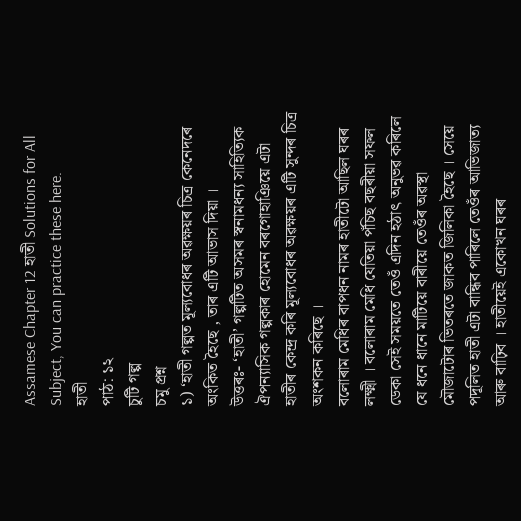Assamese Chapter 12 হাতী Solutions for All Subject, You can practice these here.
হাতী
পাঠ: ১২
চুটি গল্প
চমু প্ৰশ্ন
১) ‘হাতী গল্পত মূল্যবোধৰ অৱক্ষয়ৰ চিত্ৰ কেনেদৰে অংকিত হৈছে , তাৰ এটি আভাস দিয়া ।
উত্তৰঃ- ‘হাতী’ গল্পটিত অসমৰ স্বনামধন্য সাহিত্যিক ঐপন্যাসিক গল্পকাৰ হোমেন বৰগোহাঞিয়ে এটা হাতীৰ কেন্দ্ৰ কৰি মূল্যবোধৰ অৱক্ষয়ৰ এটি সুন্দৰ চিত্ৰ অংশকন কৰিছে ।
বলোৰাম মেধিৰ বাপধন নামৰ হাতীটো আছিল ঘৰৰ লক্ষ্মী । বলোৰাম মেধি যেতিয়া পঁচিছ বছৰীয়া সফল ডেকা সেই সময়তে তেওঁ এদিন হঠাৎ অনুভৱ কৰিলে যে ধনে ধানে মাটিয়ে বাৰীয়ে তেওঁৰ অৱস্থা মৌজাটোৰ ভিতৰতে জাকত জিলিকা হৈছে । সেয়ে পদূলিত হাতী এটা বান্ধিব পাৰিলে তেওঁৰ আভিজাত্য আৰু বাঢ়িব । হাতীয়েই একোখন ঘৰৰ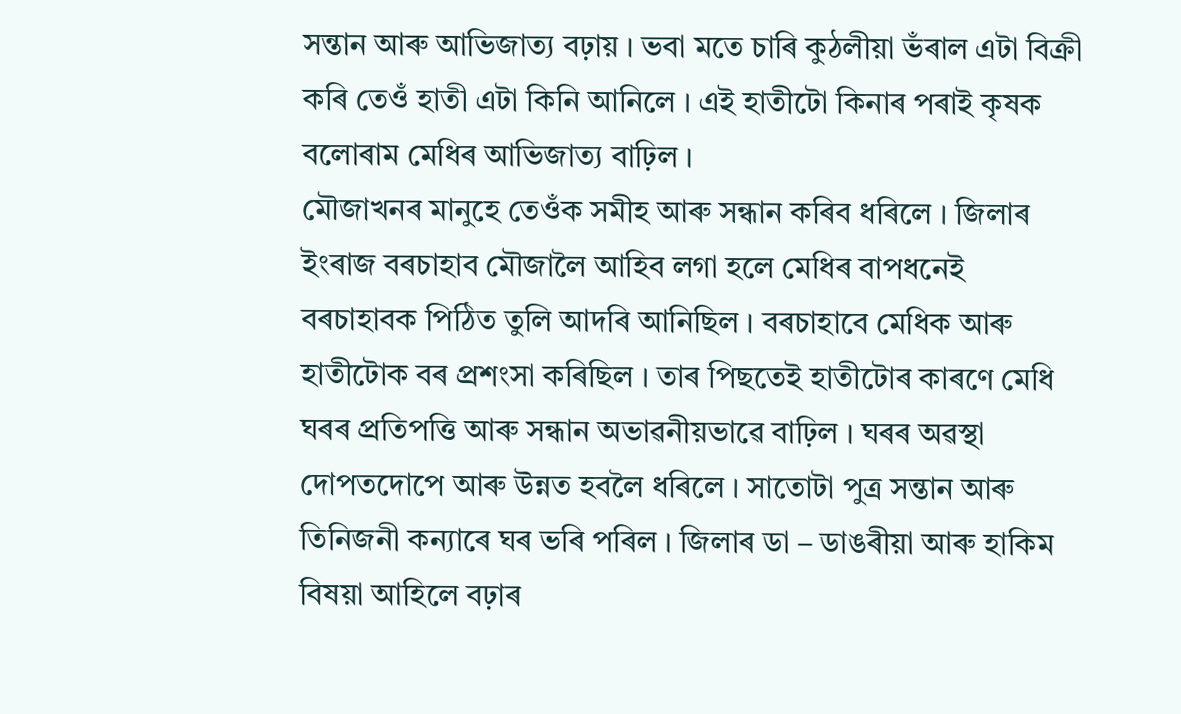সন্তান আৰু আভিজাত্য বঢ়ায় । ভবা মতে চাৰি কুঠলীয়া ভঁৰাল এটা বিক্ৰী কৰি তেওঁ হাতী এটা কিনি আনিলে । এই হাতীটো কিনাৰ পৰাই কৃষক বলোৰাম মেধিৰ আভিজাত্য বাঢ়িল ।
মৌজাখনৰ মানুহে তেওঁক সমীহ আৰু সন্ধান কৰিব ধৰিলে । জিলাৰ ইংৰাজ বৰচাহাব মৌজালৈ আহিব লগা হলে মেধিৰ বাপধনেই বৰচাহাবক পিঠিত তুলি আদৰি আনিছিল । বৰচাহাবে মেধিক আৰু হাতীটোক বৰ প্ৰশংসা কৰিছিল । তাৰ পিছতেই হাতীটোৰ কাৰণে মেধি ঘৰৰ প্ৰতিপত্তি আৰু সন্ধান অভাৱনীয়ভাৱে বাঢ়িল । ঘৰৰ অৱস্থা দোপতদোপে আৰু উন্নত হবলৈ ধৰিলে । সাতোটা পুত্ৰ সন্তান আৰু তিনিজনী কন্যাৰে ঘৰ ভৰি পৰিল । জিলাৰ ডা – ডাঙৰীয়া আৰু হাকিম বিষয়া আহিলে বঢ়াৰ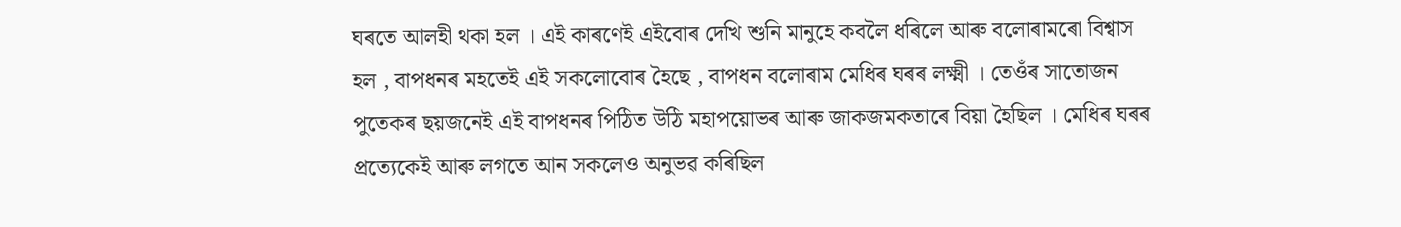ঘৰতে আলহী থকা হল । এই কাৰণেই এইবোৰ দেখি শুনি মানুহে কবলৈ ধৰিলে আৰু বলোৰামৰো বিশ্বাস হল , বাপধনৰ মহতেই এই সকলোবোৰ হৈছে , বাপধন বলোৰাম মেধিৰ ঘৰৰ লক্ষ্মী । তেওঁৰ সাতোজন পুতেকৰ ছয়জনেই এই বাপধনৰ পিঠিত উঠি মহাপয়োভৰ আৰু জাকজমকতাৰে বিয়া হৈছিল । মেধিৰ ঘৰৰ প্ৰত্যেকেই আৰু লগতে আন সকলেও অনুভৱ কৰিছিল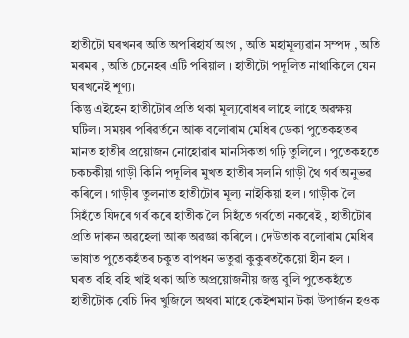হাতীটো ঘৰখনৰ অতি অপৰিহাৰ্য অংগ , অতি মহামূল্যৱান সম্পদ , অতি মৰমৰ , অতি চেনেহৰ এটি পৰিয়াল । হাতীটো পদূলিত নাথাকিলে যেন ঘৰখনেই শূণ্য।
কিন্তু এইহেন হাতীটোৰ প্ৰতি থকা মূল্যবোধৰ লাহে লাহে অৱক্ষয় ঘটিল। সময়ৰ পৰিৱৰ্তনে আৰু বলোৰাম মেধিৰ ডেকা পুতেকহতৰ মানত হাতীৰ প্ৰয়োজন নোহোৱাৰ মানসিকতা গঢ়ি তুলিলে । পুতেকহতে চকচকীয়া গাড়ী কিনি পদূলিৰ মুখত হাতীৰ সলনি গাড়ী থৈ গৰ্ব অনুভৱ কৰিলে । গাড়ীৰ তুলনাত হাতীটোৰ মূল্য নাইকিয়া হল । গাড়ীক লৈ সিহঁতে যিদৰে গৰ্ব কৰে হাতীক লৈ সিহঁতে গৰ্বতো নকৰেই , হাতীটোৰ প্ৰতি দাৰুন অৱহেলা আৰু অৱজ্ঞা কৰিলে । দেউতাক বলোৰাম মেধিৰ ভাষাত পুতেকহঁতৰ চকুত বাপধন ভতুৱা কুকুৰতকৈয়ো হীন হল ।
ঘৰত বহি বহি খাই থকা অতি অপ্ৰয়োজনীয় জন্তু বুলি পুতেকহঁতে হাতীটোক বেচি দিব খুজিলে অথবা মাহে কেইশমান টকা উপাৰ্জন হওক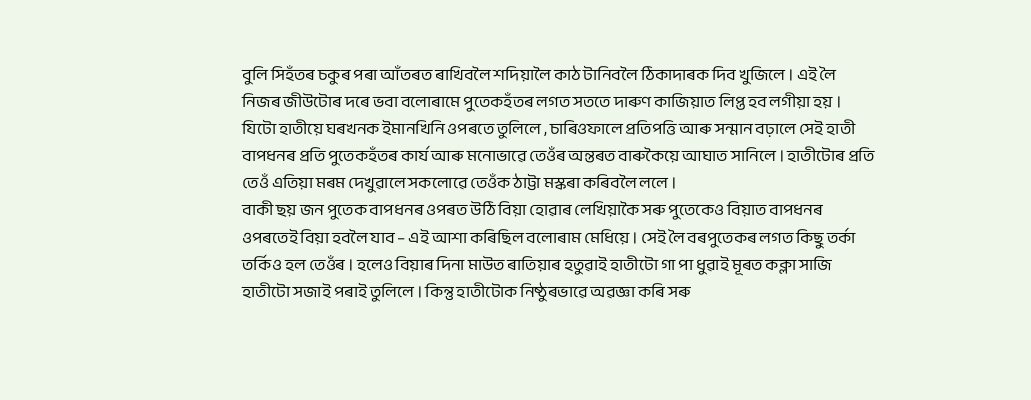বুলি সিহঁতৰ চকুৰ পৰা আঁতৰত ৰাখিবলৈ শদিয়ালৈ কাঠ টানিবলৈ ঠিকাদাৰক দিব খুজিলে । এই লৈ নিজৰ জীউটোৰ দৰে ভবা বলোৰামে পুতেকহঁতৰ লগত সততে দাৰুণ কাজিয়াত লিপ্ত হব লগীয়া হয় । যিটো হাতীয়ে ঘৰখনক ইমানখিনি ওপৰতে তুলিলে , চাৰিওফালে প্ৰতিপত্তি আৰু সন্মান বঢ়ালে সেই হাতী বাপধনৰ প্ৰতি পুতেকহঁতৰ কাৰ্য আৰু মনোভাৱে তেওঁৰ অন্তৰত বাৰুকৈয়ে আঘাত সানিলে । হাতীটোৰ প্ৰতি তেওঁ এতিয়া মৰম দেখুৱালে সকলোৱে তেওঁক ঠাট্টা মস্কৰা কৰিবলৈ ললে ।
বাকী ছয় জন পুতেক বাপধনৰ ওপৰত উঠি বিয়া হোৱাৰ লেখিয়াকৈ সৰু পুতেকেও বিয়াত বাপধনৰ ওপৰতেই বিয়া হবলৈ যাব – এই আশা কৰিছিল বলোৰাম মেধিয়ে । সেই লৈ বৰপুতেকৰ লগত কিছু তৰ্কা তৰ্কিও হল তেওঁৰ । হলেও বিয়াৰ দিনা মাউত ৰাতিয়াৰ হতুৱাই হাতীটো গা পা ধুৱাই মূৰত কক্লা সাজি হাতীটো সজাই পৰাই তুলিলে । কিন্তু হাতীটোক নিষ্ঠুৰভাৱে অৱজ্ঞা কৰি সৰু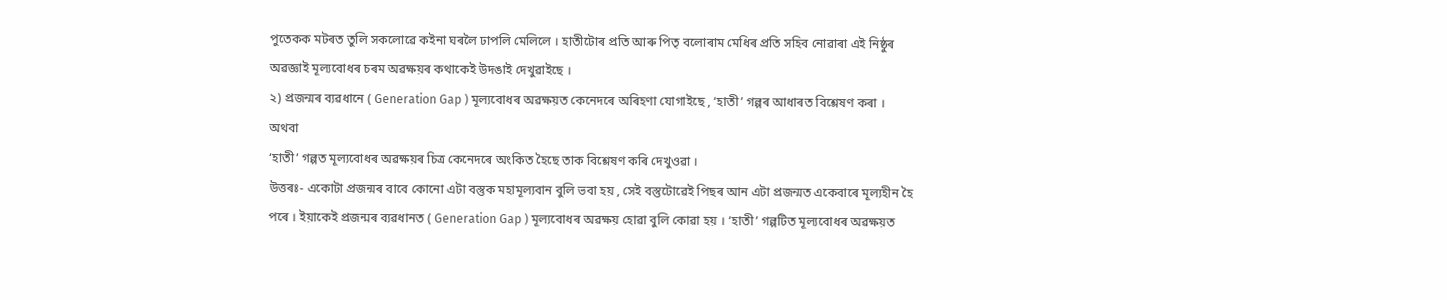পুতেকক মটৰত তুলি সকলোৱে কইনা ঘৰলৈ ঢাপলি মেলিলে । হাতীটোৰ প্ৰতি আৰু পিতৃ বলোৰাম মেধিৰ প্ৰতি সহিব নোৱাৰা এই নিষ্ঠুৰ অৱজ্ঞাই মূল্যবোধৰ চৰম অৱক্ষয়ৰ কথাকেই উদঙাই দেখুৱাইছে ।
২) প্ৰজন্মৰ ব্যৱধানে ( Generation Gap ) মূল্যবোধৰ অৱক্ষয়ত কেনেদৰে অৰিহণা যোগাইছে , ‘হাতী’ গল্পৰ আধাৰত বিশ্লেষণ কৰা ।
অথবা
‘হাতী’ গল্পত মূল্যবোধৰ অৱক্ষয়ৰ চিত্ৰ কেনেদৰে অংকিত হৈছে তাক বিশ্লেষণ কৰি দেখুওৱা ।
উত্তৰঃ- একোটা প্ৰজন্মৰ বাবে কোনো এটা বস্তুক মহামূল্যবান বুলি ভবা হয় , সেই বস্তুটোৱেই পিছৰ আন এটা প্ৰজন্মত একেবাৰে মূল্যহীন হৈ পৰে । ইয়াকেই প্ৰজন্মৰ ব্যৱধানত ( Generation Gap ) মূল্যবোধৰ অৱক্ষয় হোৱা বুলি কোৱা হয় । ‘হাতী’ গল্পটিত মূল্যবোধৰ অৱক্ষয়ত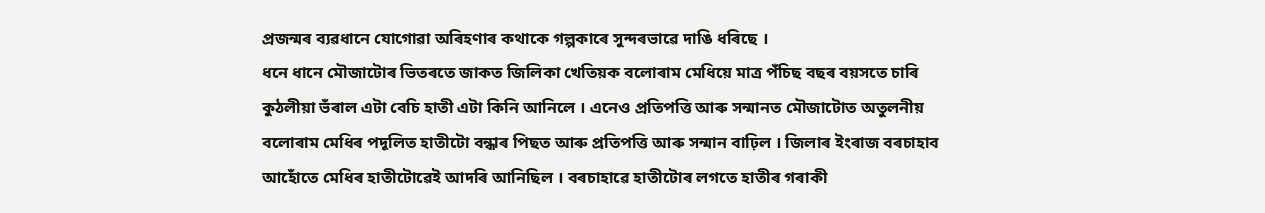প্ৰজন্মৰ ব্যৱধানে যোগোৱা অৰিহণাৰ কথাকে গল্পকাৰে সুন্দৰভাৱে দাঙি ধৰিছে ।
ধনে ধানে মৌজাটোৰ ভিতৰতে জাকত জিলিকা খেতিয়ক বলোৰাম মেধিয়ে মাত্ৰ পঁচিছ বছৰ বয়সতে চাৰি কুঠলীয়া ভঁৰাল এটা বেচি হাতী এটা কিনি আনিলে । এনেও প্ৰতিপত্তি আৰু সন্মানত মৌজাটোত অতুলনীয় বলোৰাম মেধিৰ পদূলিত হাতীটো বন্ধাৰ পিছত আৰু প্ৰতিপত্তি আৰু সন্মান বাঢ়িল । জিলাৰ ইংৰাজ বৰচাহাব আহোঁতে মেধিৰ হাতীটোৱেই আদৰি আনিছিল । বৰচাহাৱে হাতীটোৰ লগতে হাতীৰ গৰাকী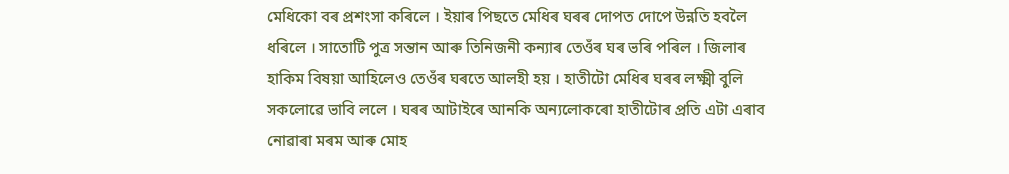মেধিকো বৰ প্ৰশংসা কৰিলে । ইয়াৰ পিছতে মেধিৰ ঘৰৰ দোপত দোপে উন্নতি হবলৈ ধৰিলে । সাতোটি পুত্ৰ সন্তান আৰু তিনিজনী কন্যাৰ তেওঁৰ ঘৰ ভৰি পৰিল । জিলাৰ হাকিম বিষয়া আহিলেও তেওঁৰ ঘৰতে আলহী হয় । হাতীটো মেধিৰ ঘৰৰ লক্ষ্মী বুলি সকলোৱে ভাবি ললে । ঘৰৰ আটাইৰে আনকি অন্যলোকৰো হাতীটোৰ প্ৰতি এটা এৰাব নোৱাৰা মৰম আৰু মোহ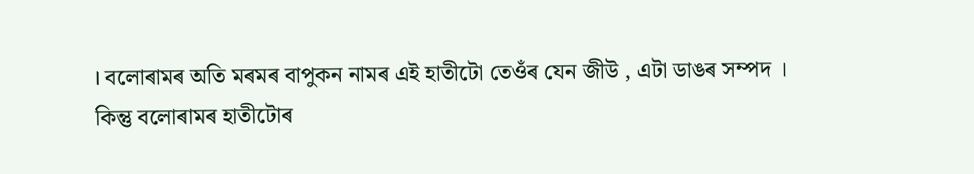। বলোৰামৰ অতি মৰমৰ বাপুকন নামৰ এই হাতীটো তেওঁৰ যেন জীউ , এটা ডাঙৰ সম্পদ ।
কিন্তু বলোৰামৰ হাতীটোৰ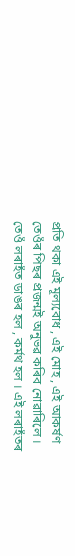প্ৰতি থকা এই মূল্যবোধ , এই মোহ , এই আকৰ্ষণ তেওঁৰ পিছৰ প্ৰজন্মই অনুভৱ কৰিব নোৱাৰিলে । তেওঁ লৰাহঁত ডাঙৰ হল , কৰ্মথ হল । এই লৰাহঁতৰ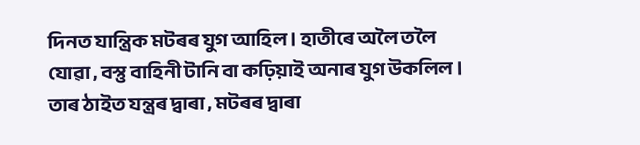দিনত যান্ত্ৰিক মটৰৰ যুগ আহিল । হাতীৰে অলৈ তলৈ যোৱা , বস্তু বাহিনী টানি বা কঢ়িয়াই অনাৰ যুগ উকলিল । তাৰ ঠাইত যন্ত্ৰৰ দ্বাৰা , মটৰৰ দ্বাৰা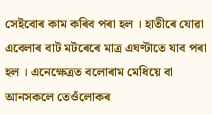সেইবোৰ কাম কৰিব পৰা হল । হাতীৰে যোৱা এবেলাৰ বাট মটৰেৰে মাত্ৰ এঘণ্টাতে যাব পৰা হল । এনেক্ষেত্ৰত বলোৰাম মেধিয়ে বা আনসকলে তেওঁলোকৰ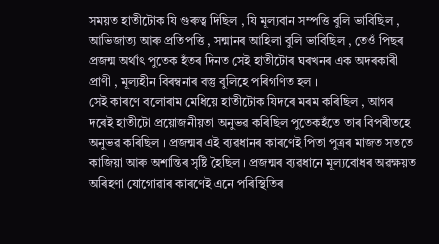সময়ত হাতীটোক যি গুৰুত্ব দিছিল , যি মূল্যবান সম্পত্তি বুলি ভাবিছিল , আভিজাত্য আৰু প্ৰতিপত্তি , সন্মানৰ আহিলা বুলি ভাবিছিল , তেওঁ পিছৰ প্ৰজন্ম অৰ্থাৎ পুতেক হঁতৰ দিনত সেই হাতীটোৰ ঘৰখনৰ এক অদৰকাৰী প্ৰাণী , মূল্যহীন বিৰম্বনাৰ বস্তু বুলিহে পৰিগণিত হল ।
সেই কাৰণে বলোৰাম মেধিয়ে হাতীটোক যিদৰে মৰম কৰিছিল , আগৰ দৰেই হাতীটো প্ৰয়োজনীয়তা অনুভৱ কৰিছিল পুতেকহঁতে তাৰ বিপৰীতহে অনুভৱ কৰিছিল । প্ৰজন্মৰ এই ব্যৱধানৰ কাৰণেই পিতা পুত্ৰৰ মাজত সততে কাজিয়া আৰু অশান্তিৰ সৃষ্টি হৈছিল । প্ৰজন্মৰ ব্যৱধানে মূল্যবোধৰ অৱক্ষয়ত অৰিহণা যোগোৱাৰ কাৰণেই এনে পৰিস্থিতিৰ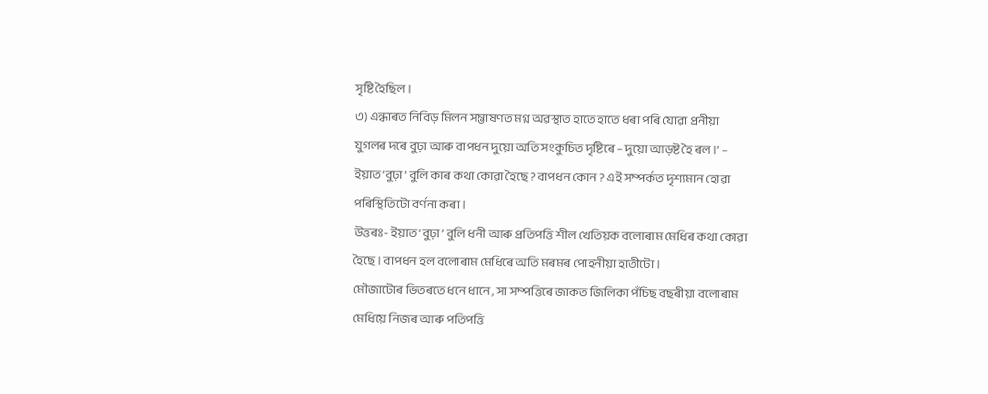সৃষ্টি হৈছিল ।
৩) এন্ধাৰত নিবিড় মিলন সম্ভাষণত মগ্ন অৱস্থাত হাতে হাতে ধৰা পৰি যোৱা প্ৰনীয়া যুগলৰ দৰে বুঢ়া আৰু বাপধন দুয়ো অতি সংকুচিত দৃষ্টিৰে – দুয়ো আড়ষ্ট হৈ ৰল ।’ – ইয়াত ‘বুঢ়া’ বুলি কাৰ কথা কোৱা হৈছে ? বাপধন কোন ? এই সম্পৰ্কত দৃশ্যমান হোৱা পৰিস্থিতিটো বৰ্ণনা কৰা ।
উত্তৰঃ- ইয়াত ‘বুঢ়া’ বুলি ধনী আৰু প্ৰতিপত্তি শীল খেতিয়ক বলোৰাম মেধিৰ কথা কোৱা হৈছে । বাপধন হল বলোৰাম মেধিৰে অতি মৰমৰ পোহনীয়া হাতীটো ।
মৌজাটোৰ ভিতৰতে ধনে ধানে , সা সম্পত্তিৰে জাকত জিলিকা পঁচিছ বছৰীয়া বলোৰাম মেধিয়ে নিজৰ আৰু পতিপত্তি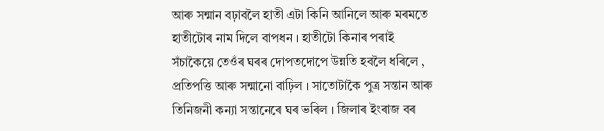আৰু সন্মান বঢ়াবলৈ হাতী এটা কিনি আনিলে আৰু মৰমতে হাতীটোৰ নাম দিলে বাপধন । হাতীটো কিনাৰ পৰাই সঁচাকৈয়ে তেওঁৰ ঘৰৰ দোপতদোপে উন্নতি হবলৈ ধৰিলে , প্ৰতিপত্তি আৰু সন্মানো বাঢ়িল । সাতোটাকৈ পুত্ৰ সন্তান আৰু তিনিজনী কন্যা সন্তানেৰে ঘৰ ভৰিল । জিলাৰ ইংৰাজ বৰ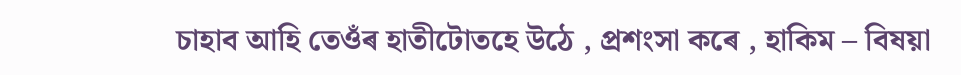চাহাব আহি তেওঁৰ হাতীটোতহে উঠে , প্ৰশংসা কৰে , হাকিম – বিষয়া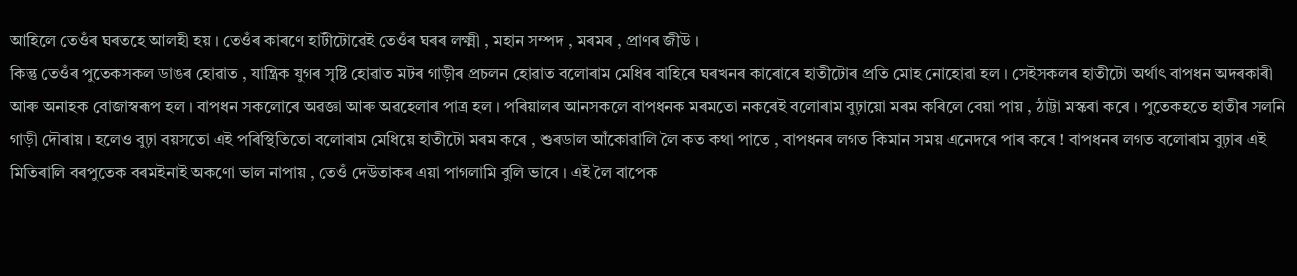আহিলে তেওঁৰ ঘৰতহে আলহী হয় । তেওঁৰ কাৰণে হাটীটোৱেই তেওঁৰ ঘৰৰ লক্ষ্মী , মহান সম্পদ , মৰমৰ , প্ৰাণৰ জীউ ।
কিন্তু তেওঁৰ পুতেকসকল ডাঙৰ হোৱাত , যান্ত্ৰিক যুগৰ সৃষ্টি হোৱাত মটৰ গাড়ীৰ প্ৰচলন হোৱাত বলোৰাম মেধিৰ বাহিৰে ঘৰখনৰ কাৰোৰে হাতীটোৰ প্ৰতি মোহ নোহোৱা হল । সেইসকলৰ হাতীটো অৰ্থাৎ বাপধন অদৰকাৰী আৰু অনাহক বোজাস্বৰূপ হল । বাপধন সকলোৰে অৱজ্ঞা আৰু অৱহেলাৰ পাত্ৰ হল । পৰিয়ালৰ আনসকলে বাপধনক মৰমতো নকৰেই বলোৰাম বুঢ়ায়ো মৰম কৰিলে বেয়া পায় , ঠাট্টা মস্কৰা কৰে । পুতেকহতে হাতীৰ সলনি গাড়ী দৌৰায় । হলেও বুঢ়া বয়সতো এই পৰিস্থিতিতো বলোৰাম মেধিয়ে হাতীটো মৰম কৰে , শুৰডাল আঁকোৱালি লৈ কত কথা পাতে , বাপধনৰ লগত কিমান সময় এনেদৰে পাৰ কৰে ! বাপধনৰ লগত বলোৰাম বুঢ়াৰ এই মিতিৰালি বৰপুতেক বৰমইনাই অকণো ভাল নাপায় , তেওঁ দেউতাকৰ এয়া পাগলামি বুলি ভাবে । এই লৈ বাপেক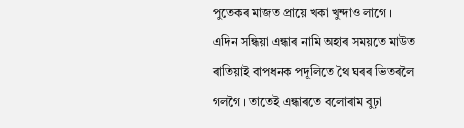পুতেকৰ মাজত প্ৰায়ে খকা খুন্দাও লাগে ।
এদিন সন্ধিয়া এন্ধাৰ নামি অহাৰ সময়তে মাউত ৰাতিয়াই বাপধনক পদূলিতে থৈ ঘৰৰ ভিতৰলৈ গলগৈ । তাতেই এন্ধাৰতে বলোৰাম বুঢ়া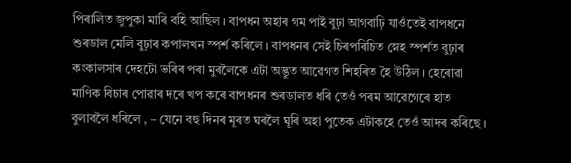পিৰালিত জুপুকা মাৰি বহি আছিল । বাপধন অহাৰ গম পাই বুঢ়া আগবাঢ়ি যাওঁতেই বাপধনে শুৰডাল মেলি বুঢ়াৰ কপালখন স্পৰ্শ কৰিলে । বাপধনৰ সেই চিৰপৰিচিত স্নেহ স্পৰ্শত বুঢ়াৰ কংকালসাৰ দেহটো ভৰিৰ পৰা মুৰলৈকে এটা অদ্ভুত আৱেগত শিহৰিত হৈ উঠিল । হেৰোৱা মাণিক বিচাৰ পোৱাৰ দৰে খপ কৰে বাপধনৰ শুৰডালত ধৰি তেওঁ পৰম আৱেগেৰে হাত বুলাবলৈ ধৰিলে , – যেনে বহু দিনৰ মূৰত ঘৰলৈ ঘূৰি অহা পুতেক এটাকহে তেওঁ আদৰ কৰিছে ।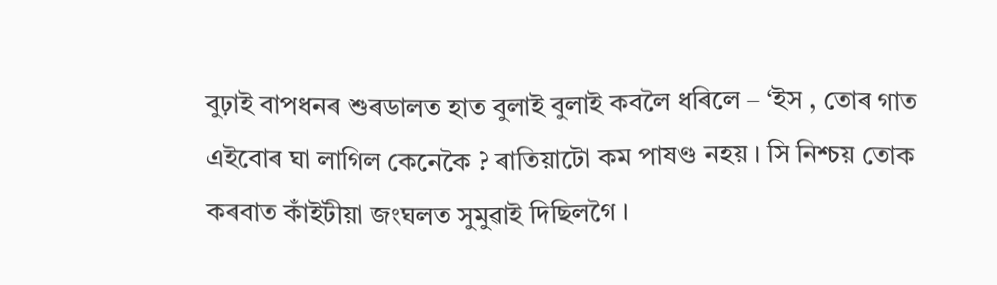বুঢ়াই বাপধনৰ শুৰডালত হাত বুলাই বুলাই কবলৈ ধৰিলে – ‘ইস , তোৰ গাত এইবোৰ ঘা লাগিল কেনেকৈ ? ৰাতিয়াটো কম পাষণ্ড নহয় । সি নিশ্চয় তোক কৰবাত কাঁইটীয়া জংঘলত সুমুৱাই দিছিলগৈ ।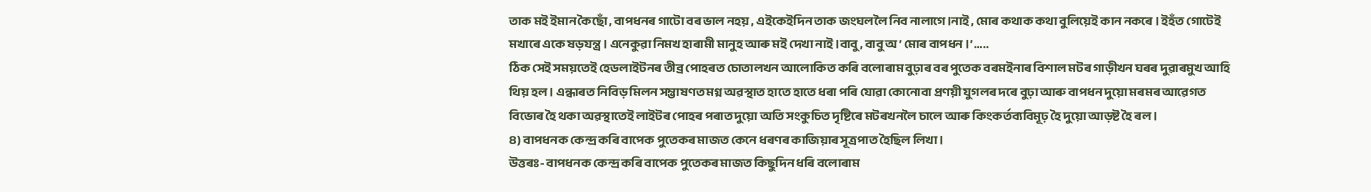তাক মই ইমান কৈছোঁ , বাপধনৰ গাটো বৰ ভাল নহয় , এইকেইদিন তাক জংঘললৈ নিব নালাগে।নাই , মোৰ কথাক কথা বুলিয়েই কান নকৰে । ইহঁত গোটেই মখাৰে একে ষড়যন্ত্ৰ । এনেকুৱা নিমখ হাৰামী মানুহ আৰু মই দেখা নাই।বাবু , বাবু অ’ মোৰ বাপধন ।’ …..
ঠিক সেই সময়তেই হেডলাইটনৰ তীব্ৰ পোহৰত চোতালখন আলোকিত কৰি বলোৰাম বুঢ়াৰ বৰ পুতেক বৰমইনাৰ বিশাল মটৰ গাড়ীখন ঘৰৰ দুৱাৰমুখ আহি থিয় হল । এন্ধাৰত নিবিড় মিলন সম্ভাষণত মগ্ন অৱস্থাত হাতে হাতে ধৰা পৰি যোৱা কোনোবা প্ৰণয়ী যুগলৰ দৰে বুঢ়া আৰু বাপধন দুয়ো মৰমৰ আৱেগত বিভোৰ হৈ থকা অৱস্থাতেই লাইটৰ পোহৰ পৰাত দুয়ো অতি সংকুচিত দৃষ্টিৰে মটৰখনলৈ চালে আৰু কিংকৰ্তব্যবিমূঢ় হৈ দুয়ো আড়ষ্ট হৈ ৰল ।
৪) বাপধনক কেন্দ্ৰ কৰি বাপেক পুতেকৰ মাজত কেনে ধৰণৰ কাজিয়াৰ সূত্ৰপাত হৈছিল লিখা ।
উত্তৰঃ- বাপধনক কেন্দ্ৰ কৰি বাপেক পুতেকৰ মাজত কিছুদিন ধৰি বলোৰাম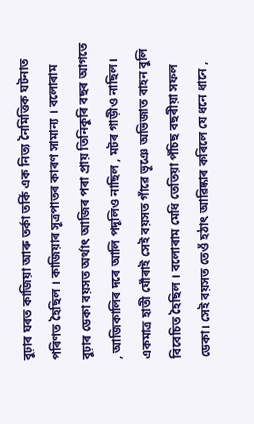বুঢ়াৰ ঘৰত কাজিয়া আৰু তৰ্কা তৰ্কি এক নিত্য নৈমিত্তিক ঘটনাত পৰিণত হৈছিল । কাজিয়াৰ সূত্ৰপাতৰ কাৰণ সামান্য । বলোৰাম বুঢ়াৰ ডেকা বয়সত অৰ্থাৎ আজিৰ পৰা প্ৰায় তিনিকুৰি বছৰ আগতে , আজিকালিৰ দৰে আলি পদূলিও নাছিল , মটৰ গাড়ীও নাছিল। একমাত্ৰ হাতী ঘোঁৰাই সেই বয়সত গাঁৱে ভূঞে অভিজাত বাহন বুলি বিবেচিত হৈছিল । বলোৰাম মেধি তেতিয়া পঁচিছ বছৰীয়া সফল ডেকা। সেই বয়সত তেওঁ হঠাৎ আৱিষ্কাৰ কৰিলে যে ধনে ধানে ,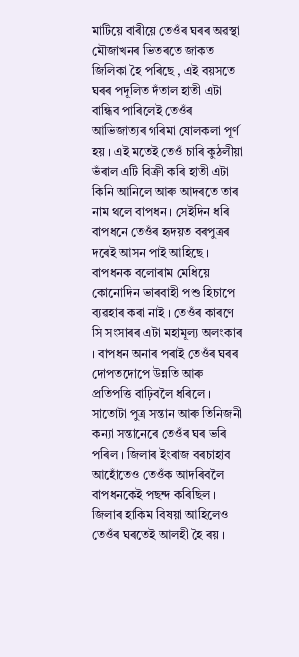মাটিয়ে বাৰীয়ে তেওঁৰ ঘৰৰ অৱস্থা মৌজাখনৰ ভিতৰতে জাকত জিলিকা হৈ পৰিছে , এই বয়সতে ঘৰৰ পদূলিত দঁতাল হাতী এটা বান্ধিব পাৰিলেই তেওঁৰ আভিজাত্যৰ গৰিমা ষোলকলা পূৰ্ণ হয় । এই মতেই তেওঁ চাৰি কুঠলীয়া ভঁৰাল এটি বিক্ৰী কৰি হাতী এটা কিনি আনিলে আৰু আদৰতে তাৰ নাম থলে বাপধন । সেইদিন ধৰি বাপধনে তেওঁৰ হৃদয়ত বৰপুত্ৰৰ দৰেই আসন পাই আহিছে ।
বাপধনক বলোৰাম মেধিয়ে কোনোদিন ভাৰবাহী পশু হিচাপে ব্যৱহাৰ কৰা নাই । তেওঁৰ কাৰণে সি সংসাৰৰ এটা মহামূল্য অলংকাৰ । বাপধন অনাৰ পৰাই তেওঁৰ ঘৰৰ দোপতদোপে উন্নতি আৰু প্ৰতিপত্তি বাঢ়িবলৈ ধৰিলে । সাতোটা পুত্ৰ সন্তান আৰু তিনিজনী কন্যা সন্তানেৰে তেওঁৰ ঘৰ ভৰি পৰিল । জিলাৰ ইংৰাজ বৰচাহাব আহোঁতেও তেওঁক আদৰিবলৈ বাপধনকেই পছন্দ কৰিছিল । জিলাৰ হাকিম বিষয়া আহিলেও তেওঁৰ ঘৰতেই আলহী হৈ ৰয় ।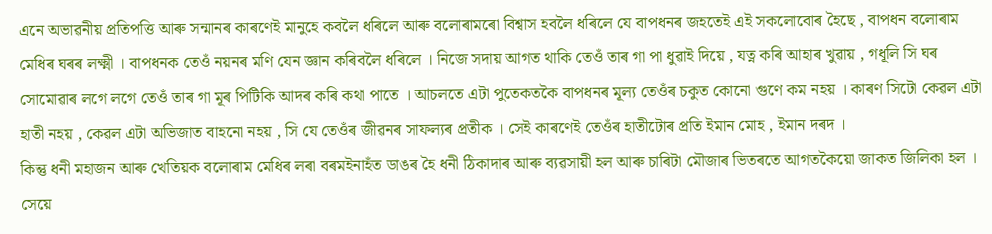এনে অভাৱনীয় প্ৰতিপত্তি আৰু সন্মানৰ কাৰণেই মানুহে কবলৈ ধৰিলে আৰু বলোৰামৰো বিশ্বাস হবলৈ ধৰিলে যে বাপধনৰ জহতেই এই সকলোবোৰ হৈছে , বাপধন বলোৰাম মেধিৰ ঘৰৰ লক্ষ্মী । বাপধনক তেওঁ নয়নৰ মণি যেন জ্ঞান কৰিবলৈ ধৰিলে । নিজে সদায় আগত থাকি তেওঁ তাৰ গা পা ধুৱাই দিয়ে , যত্ন কৰি আহাৰ খুৱায় , গধূলি সি ঘৰ সোমোৱাৰ লগে লগে তেওঁ তাৰ গা মূৰ পিটিকি আদৰ কৰি কথা পাতে । আচলতে এটা পুতেকতকৈ বাপধনৰ মূল্য তেওঁৰ চকুত কোনো গুণে কম নহয় । কাৰণ সিটো কেৱল এটা হাতী নহয় , কেৱল এটা অভিজাত বাহনো নহয় , সি যে তেওঁৰ জীৱনৰ সাফল্যৰ প্ৰতীক । সেই কাৰণেই তেওঁৰ হাতীটোৰ প্ৰতি ইমান মোহ , ইমান দৰদ ।
কিন্তু ধনী মহাজন আৰু খেতিয়ক বলোৰাম মেধিৰ লৰা বৰমইনাহঁত ডাঙৰ হৈ ধনী ঠিকাদাৰ আৰু ব্যৱসায়ী হল আৰু চাৰিটা মৌজাৰ ভিতৰতে আগতকৈয়ো জাকত জিলিকা হল । সেয়ে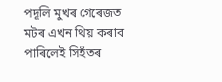পদূলি মুখৰ গেৰেজত মটৰ এখন থিয় কৰাব পাৰিলেই সিহঁতৰ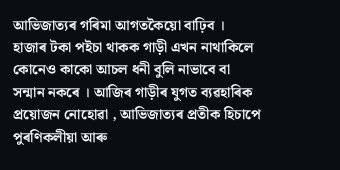আভিজাত্যৰ গৰিমা আগতকৈয়ো বাঢ়িব । হাজাৰ টকা পইচা থাকক গাড়ী এখন নাথাকিলে কোনেও কাকো আচল ধনী বুলি নাভাবে বা সন্মান নকৰে । আজিৰ গাড়ীৰ যুগত ব্যৱহাৰিক প্ৰয়োজন নোহোৱা , আভিজাত্যৰ প্ৰতীক হিচাপে পুৰণিকলীয়া আৰু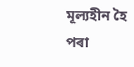মূল্যহীন হৈ পৰা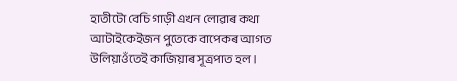হাতীটো বেচি গাড়ী এখন লোৱাৰ কথা আটাইকেইজন পুতেকে বাপেকৰ আগত উলিয়াওঁতেই কাজিয়াৰ সূত্ৰপাত হল ।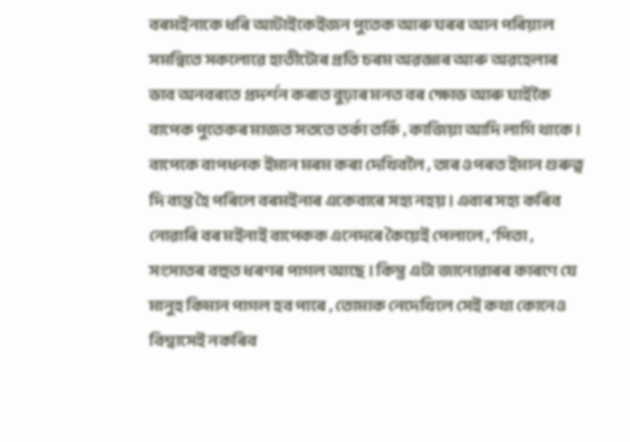বৰমইনাকে ধৰি আটাইকেইজন পুতেক আৰু ঘৰৰ আন পৰিয়াল সমন্বিতে সকলোৱে হাতীটোৰ প্ৰতি চৰম অৱজ্ঞাৰ আৰু অৱহেলাৰ ভাব অনবৰতে প্ৰদৰ্শন কৰাত বুঢ়াৰ মনত বৰ ক্ষোভ আৰু ঘাইকৈ বাপেক পুতেকৰ মাজত সততে তৰ্কা তৰ্কি , কাজিয়া আদি লাগি থাকে । বাপেকে বাপধনক ইমান মৰম কৰা দেখিবলৈ , তাৰ ওপৰত ইমান গুৰুত্ব দি ব্যস্ত হৈ পৰিলে বৰমইনাৰ একেবাৰে সহ্য নহয় । এবাৰ সহ্য কৰিব নোৱাৰি বৰ মইনাই বাপেকক এনেদৰে কৈয়েই পেলালে , ‘পিতা , সংসাতৰ বহুত ধৰণৰ পাগল আছে । কিন্তু এটা জানোৱাৰৰ কাৰণে যে মানুহ কিমান পাগল হব পাৰে , তোমাক নেদেখিলে সেই কথা কোনেও বিশ্বাসেই নকৰিব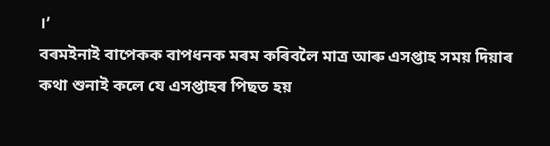।’
বৰমইনাই বাপেকক বাপধনক মৰম কৰিবলৈ মাত্ৰ আৰু এসপ্তাহ সময় দিয়াৰ কথা শুনাই কলে যে এসপ্তাহৰ পিছত হয়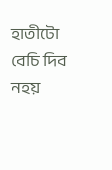হাতীটো বেচি দিব নহয়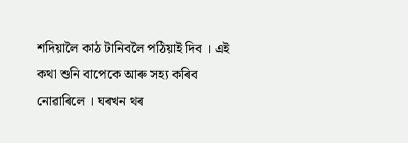শদিয়ালৈ কাঠ টানিবলৈ পঠিয়াই দিব । এই কথা শুনি বাপেকে আৰু সহ্য কৰিব নোৱাৰিলে । ঘৰখন থৰ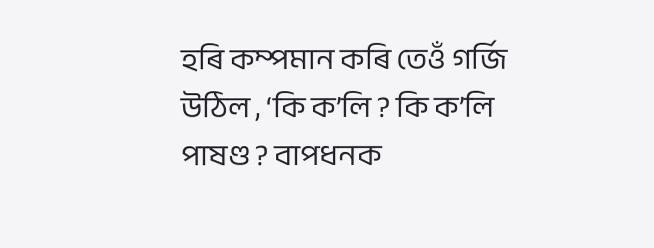হৰি কম্পমান কৰি তেওঁ গৰ্জি উঠিল , ‘কি ক’লি ? কি ক’লি পাষণ্ড ? বাপধনক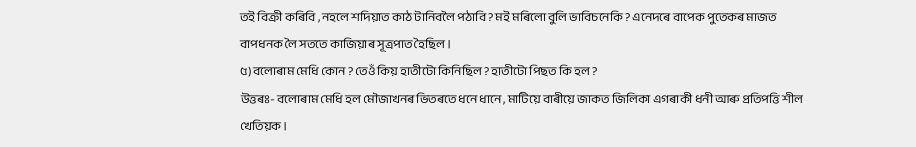তই বিক্ৰী কৰিবি , নহলে শদিয়াত কাঠ টানিবলৈ পঠাবি ? মই মৰিলো বুলি ভাবিচনেকি ? এনেদৰে বাপেক পুতেকৰ মাজত বাপধনক লৈ সততে কাজিয়াৰ সূত্ৰপাত হৈছিল ।
৫) বলোৰাম মেধি কোন ? তেওঁ কিয় হাতীটো কিনিছিল ? হাতীটো পিছত কি হল ?
উত্তৰঃ- বলোৰাম মেধি হল মৌজাখনৰ ভিতৰতে ধনে ধানে , মাটিয়ে বাৰীয়ে জাকত জিলিকা এগৰাকী ধনী আৰু প্ৰতিপত্তি শীল খেতিয়ক ।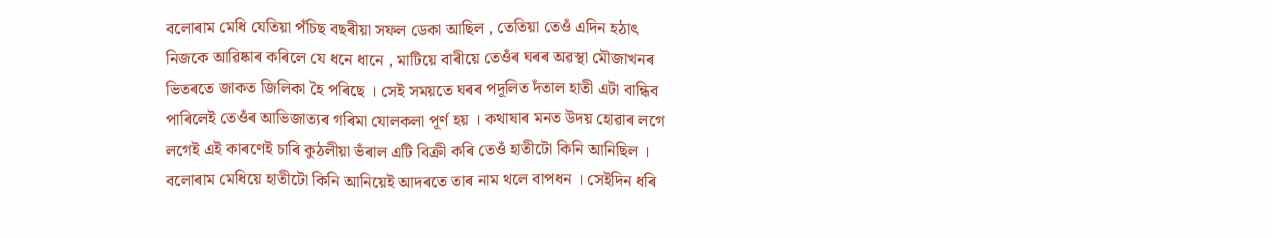বলোৰাম মেধি যেতিয়া পঁচিছ বছৰীয়া সফল ডেকা আছিল , তেতিয়া তেওঁ এদিন হঠাৎ নিজকে আৱিষ্কাৰ কৰিলে যে ধনে ধানে , মাটিয়ে বাৰীয়ে তেওঁৰ ঘৰৰ অৱস্থা মৌজাখনৰ ভিতৰতে জাকত জিলিকা হৈ পৰিছে । সেই সময়তে ঘৰৰ পদূলিত দঁতাল হাতী এটা বান্ধিব পাৰিলেই তেওঁৰ আভিজাত্যৰ গৰিমা যোলকলা পূৰ্ণ হয় । কথাষাৰ মনত উদয় হোৱাৰ লগে লগেই এই কাৰণেই চাৰি কুঠলীয়া ভঁৰাল এটি বিক্ৰী কৰি তেওঁ হাতীটো কিনি আনিছিল ।
বলোৰাম মেধিয়ে হাতীটো কিনি আনিয়েই আদৰতে তাৰ নাম থলে বাপধন । সেইদিন ধৰি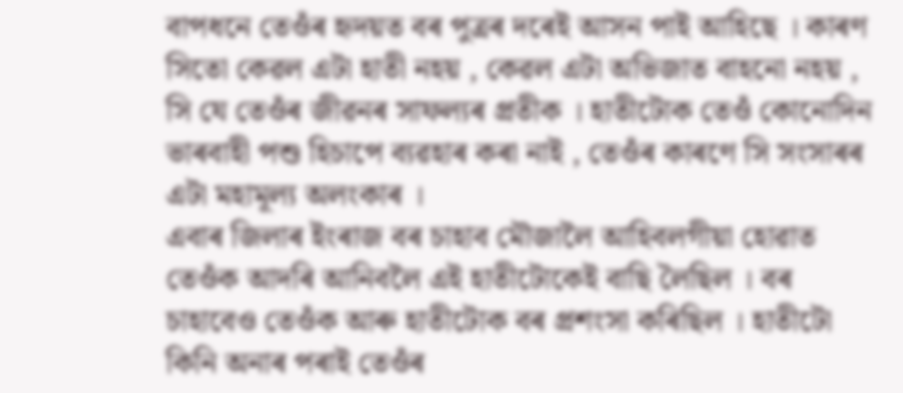বাপধনে তেওঁৰ হৃদয়ত বৰ পুত্ৰৰ দৰেই আসন পাই আহিছে । কাৰণ সিতো কেৱল এটা হাতী নহয় , কেৱল এটা অভিজাত বাহনো নহয় , সি যে তেওঁৰ জীৱনৰ সাফল্যৰ প্ৰতীক । হাতীটোক তেওঁ কোনোদিন ভাৰবাহী পশু হিচাপে ব্যৱহাৰ কৰা নাই , তেওঁৰ কাৰণে সি সংসাৰৰ এটা মহামূল্য অলংকাৰ ।
এবাৰ জিলাৰ ইংৰাজ বৰ চাহাব মৌজালৈ আহিবলগীয়া হোৱাত তেওঁক আদৰি আনিবলৈ এই হাতীটোকেই বাছি লৈছিল । বৰ চাহাবেও তেওঁক আৰু হাতীটোক বৰ প্ৰশংসা কৰিছিল । হাতীটো কিনি অনাৰ পৰাই তেওঁৰ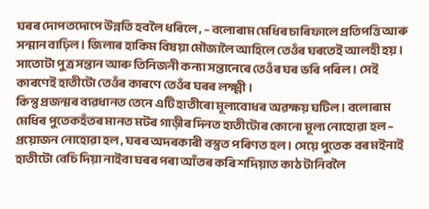ঘৰৰ দোপতদোপে উন্নতি হবলৈ ধৰিলে , – বলোৰাম মেধিৰ চাৰিফালে প্ৰতিপত্তি আৰু সন্মান বাঢ়িল । জিলাৰ হাকিম বিষয়া মৌজালৈ আহিলে তেওঁৰ ঘৰতেই আলহী হয় । সাতোটা পুত্ৰ সন্তান আৰু তিনিজনী কন্যা সন্তানেৰে তেওঁৰ ঘৰ ভৰি পৰিল । সেই কাৰণেই হাতীটো তেওঁৰ কাৰণে তেওঁৰ ঘৰৰ লক্ষ্মী ।
কিন্তু প্ৰজন্মৰ ব্যৱধানত তেনে এটি হাতীৰো মূল্যবোধৰ অৱক্ষয় ঘটিল। বলোৰাম মেধিৰ পুতেকহঁতৰ মানত মটৰ গাড়ীৰ দিনত হাতীটোৰ কোনো মূল্য নোহোৱা হল – প্ৰয়োজন নোহোৱা হল , ঘৰৰ অদৰকাৰী বস্তুত পৰিণত হল । সেয়ে পুতেক বৰ মইনাই হাতীটো বেচি দিয়া নাইবা ঘৰৰ পৰা আঁতৰ কৰি শদিয়াত কাঠ টানিবলৈ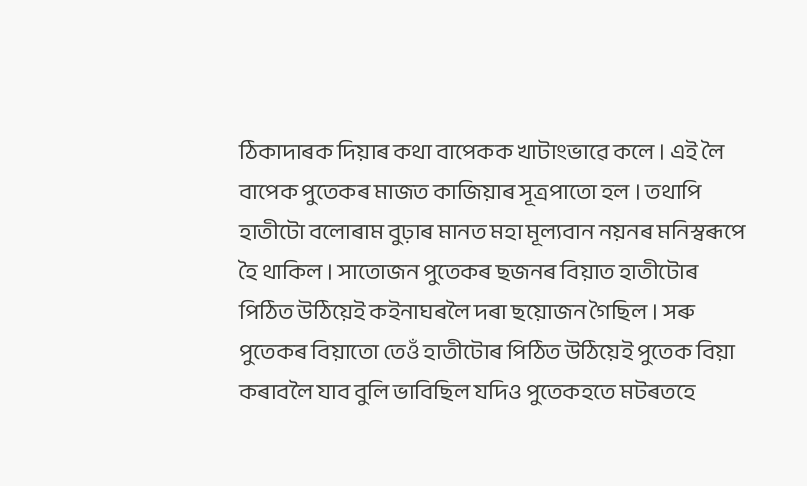ঠিকাদাৰক দিয়াৰ কথা বাপেকক খাটাংভাৱে কলে । এই লৈ বাপেক পুতেকৰ মাজত কাজিয়াৰ সূত্ৰপাতো হল । তথাপি হাতীটো বলোৰাম বুঢ়াৰ মানত মহা মূল্যবান নয়নৰ মনিস্বৰূপে হৈ থাকিল । সাতোজন পুতেকৰ ছজনৰ বিয়াত হাতীটোৰ পিঠিত উঠিয়েই কইনাঘৰলৈ দৰা ছয়োজন গৈছিল । সৰু পুতেকৰ বিয়াতো তেওঁ হাতীটোৰ পিঠিত উঠিয়েই পুতেক বিয়া কৰাবলৈ যাব বুলি ভাবিছিল যদিও পুতেকহতে মটৰতহে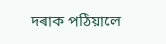দৰাক পঠিয়ালে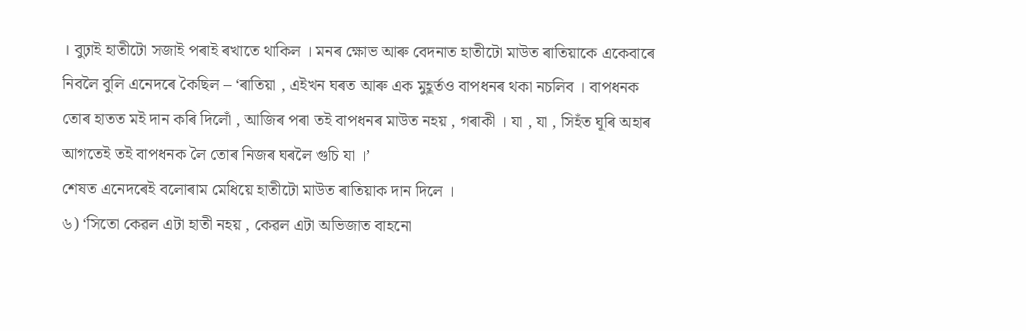। বুঢ়াই হাতীটো সজাই পৰাই ৰখাতে থাকিল । মনৰ ক্ষোভ আৰু বেদনাত হাতীটো মাউত ৰাতিয়াকে একেবাৰে নিবলৈ বুলি এনেদৰে কৈছিল – ‘ৰাতিয়া , এইখন ঘৰত আৰু এক মুহূৰ্তও বাপধনৰ থকা নচলিব । বাপধনক তোৰ হাতত মই দান কৰি দিলোঁ , আজিৰ পৰা তই বাপধনৰ মাউত নহয় , গৰাকী । যা , যা , সিহঁত ঘূৰি অহাৰ আগতেই তই বাপধনক লৈ তোৰ নিজৰ ঘৰলৈ গুচি যা ।’
শেষত এনেদৰেই বলোৰাম মেধিয়ে হাতীটো মাউত ৰাতিয়াক দান দিলে ।
৬) ‘সিতো কেৱল এটা হাতী নহয় , কেৱল এটা অভিজাত বাহনো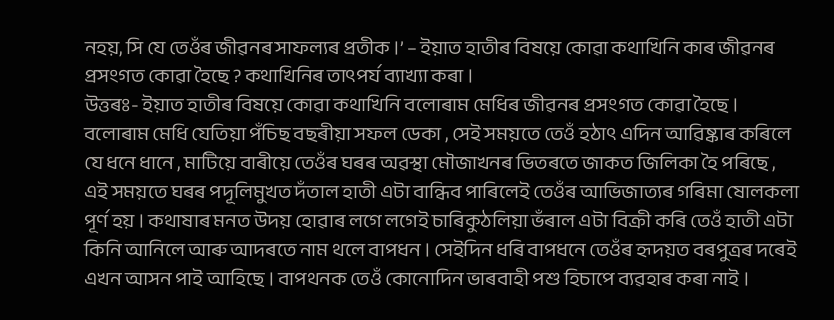নহয়, সি যে তেওঁৰ জীৱনৰ সাফল্যৰ প্ৰতীক ।’ – ইয়াত হাতীৰ বিষয়ে কোৱা কথাখিনি কাৰ জীৱনৰ প্ৰসংগত কোৱা হৈছে ? কথাখিনিৰ তাৎপৰ্য ব্যাখ্যা কৰা ।
উত্তৰঃ- ইয়াত হাতীৰ বিষয়ে কোৱা কথাখিনি বলোৰাম মেধিৰ জীৱনৰ প্ৰসংগত কোৱা হৈছে ।
বলোৰাম মেধি যেতিয়া পঁচিছ বছৰীয়া সফল ডেকা , সেই সময়তে তেওঁ হঠাৎ এদিন আৱিষ্কাৰ কৰিলে যে ধনে ধানে , মাটিয়ে বাৰীয়ে তেওঁৰ ঘৰৰ অৱস্থা মৌজাখনৰ ভিতৰতে জাকত জিলিকা হৈ পৰিছে , এই সময়তে ঘৰৰ পদূলিমুখত দঁতাল হাতী এটা বান্ধিব পাৰিলেই তেওঁৰ আভিজাত্যৰ গৰিমা ষোলকলা পূৰ্ণ হয় । কথাষাৰ মনত উদয় হোৱাৰ লগে লগেই চাৰিকুঠলিয়া ভঁৰাল এটা বিক্ৰী কৰি তেওঁ হাতী এটা কিনি আনিলে আৰু আদৰতে নাম থলে বাপধন । সেইদিন ধৰি বাপধনে তেওঁৰ হৃদয়ত বৰপুত্ৰৰ দৰেই এখন আসন পাই আহিছে । বাপথনক তেওঁ কোনোদিন ভাৰবাহী পশু হিচাপে ব্যৱহাৰ কৰা নাই ।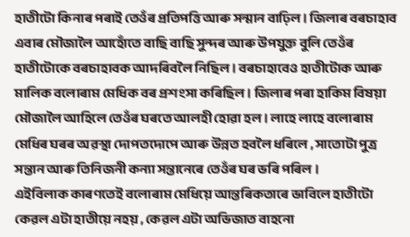হাতীটো কিনাৰ পৰাই তেওঁৰ প্ৰতিপত্তি আৰু সন্মান বাঢ়িল । জিলাৰ বৰচাহাব এবাৰ মৌজালৈ আহোঁতে বাছি বাছি সুন্দৰ আৰু উপযুক্ত বুলি তেওঁৰ হাতীটোকে বৰচাহাবক আদৰিবলৈ নিছিল । বৰচাহাবেও হাতীটোক আৰু মালিক বলোৰাম মেধিক বৰ প্ৰশংসা কৰিছিল । জিলাৰ পৰা হাকিম বিষয়া মৌজালৈ আহিলে তেওঁৰ ঘৰতে আলহী হোৱা হল । লাহে লাহে বলোৰাম মেধিৰ ঘৰৰ অৱস্থা দোপতদোপে আৰু উন্নত হবলৈ ধৰিলে , সাতোটা পুত্ৰ সন্তান আৰু তিনিজনী কন্যা সন্তানেৰে তেওঁৰ ঘৰ ভৰি পৰিল ।
এইবিলাক কাৰণতেই বলোৰাম মেধিয়ে আন্তৰিকতাৰে ভাবিলে হাতীটো কেৱল এটা হাতীয়ে নহয় , কেৱল এটা অভিজাত বাহনো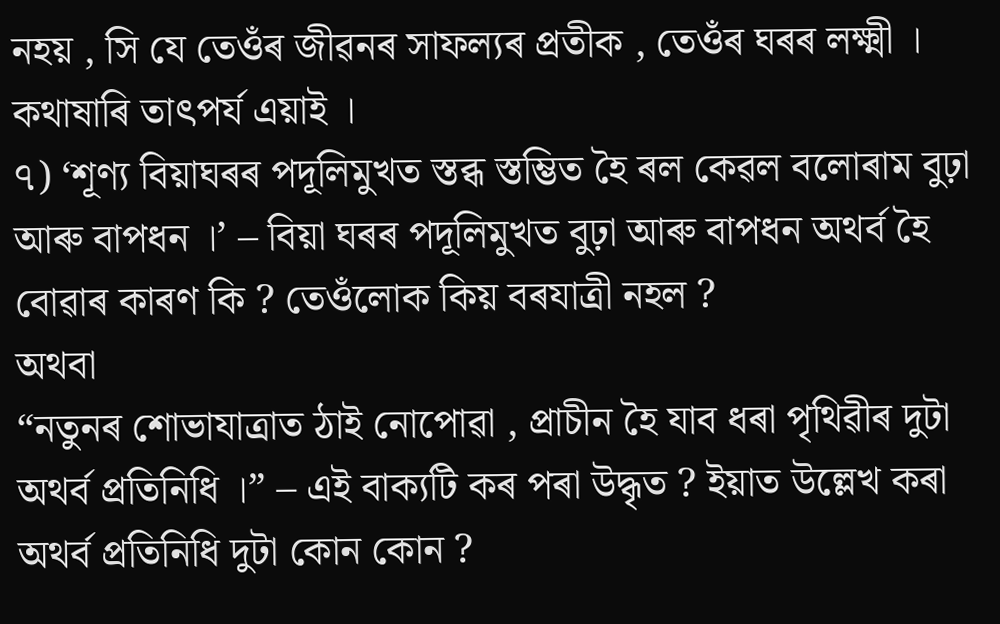নহয় , সি যে তেওঁৰ জীৱনৰ সাফল্যৰ প্ৰতীক , তেওঁৰ ঘৰৰ লক্ষ্মী । কথাষাৰি তাৎপৰ্য এয়াই ।
৭) ‘শূণ্য বিয়াঘৰৰ পদূলিমুখত স্তব্ধ স্তম্ভিত হৈ ৰল কেৱল বলোৰাম বুঢ়া আৰু বাপধন ।’ – বিয়া ঘৰৰ পদূলিমুখত বুঢ়া আৰু বাপধন অথৰ্ব হৈ বোৱাৰ কাৰণ কি ? তেওঁলোক কিয় বৰযাত্ৰী নহল ?
অথবা
“নতুনৰ শোভাযাত্ৰাত ঠাই নোপোৱা , প্ৰাচীন হৈ যাব ধৰা পৃথিৱীৰ দুটা অথৰ্ব প্ৰতিনিধি ।” – এই বাক্যটি কৰ পৰা উদ্ধৃত ? ইয়াত উল্লেখ কৰা অথৰ্ব প্ৰতিনিধি দুটা কোন কোন ?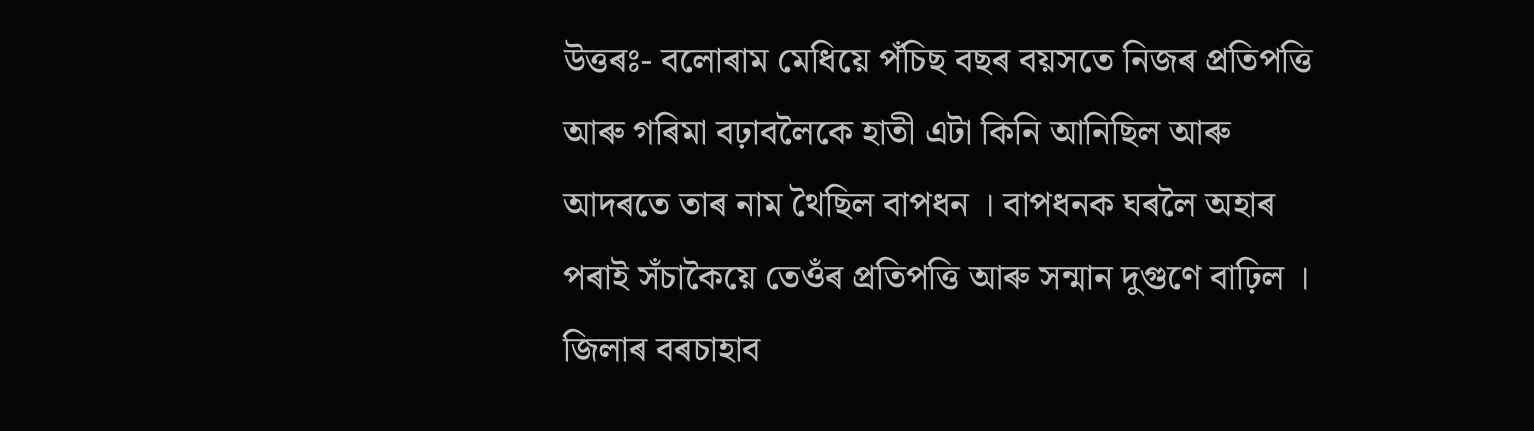উত্তৰঃ- বলোৰাম মেধিয়ে পঁচিছ বছৰ বয়সতে নিজৰ প্ৰতিপত্তি আৰু গৰিমা বঢ়াবলৈকে হাতী এটা কিনি আনিছিল আৰু আদৰতে তাৰ নাম থৈছিল বাপধন । বাপধনক ঘৰলৈ অহাৰ পৰাই সঁচাকৈয়ে তেওঁৰ প্ৰতিপত্তি আৰু সন্মান দুগুণে বাঢ়িল । জিলাৰ বৰচাহাব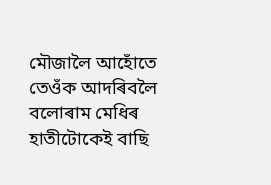মৌজালৈ আহোঁতে তেওঁক আদৰিবলৈ বলোৰাম মেধিৰ হাতীটোকেই বাছি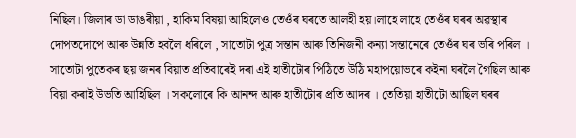নিছিল। জিলাৰ ডা ডাঙৰীয়া , হাকিম বিষয়া আহিলেও তেওঁৰ ঘৰতে আলহী হয়।লাহে লাহে তেওঁৰ ঘৰৰ অৱস্থাৰ দোপতদোপে আৰু উন্নতি হবলৈ ধৰিলে , সাতোটা পুত্ৰ সন্তান আৰু তিনিজনী কন্যা সন্তানেৰে তেওঁৰ ঘৰ ভৰি পৰিল । সাতোটা পুতেকৰ ছয় জনৰ বিয়াত প্ৰতিবাৰেই দৰা এই হাতীটোৰ পিঠিতে উঠি মহাপয়োভৰে কইনা ঘৰলৈ গৈছিল আৰু বিয়া কৰাই উভতি আহিছিল । সকলোৰে কি আনন্দ আৰু হাতীটোৰ প্ৰতি আদৰ । তেতিয়া হাতীটো আছিল ঘৰৰ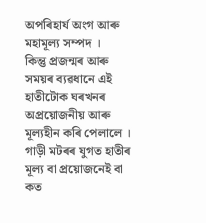অপৰিহাৰ্য অংগ আৰু মহামূল্য সম্পদ ।
কিন্তু প্ৰজন্মৰ আৰু সময়ৰ ব্যৱধানে এই হাতীটোক ঘৰখনৰ অপ্ৰয়োজনীয় আৰু মূল্যহীন কৰি পেলালে । গাড়ী মটৰৰ যুগত হাতীৰ মূল্য বা প্ৰয়োজনেই বা কত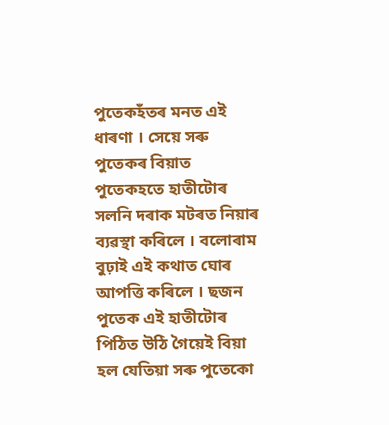পুতেকহঁতৰ মনত এই ধাৰণা । সেয়ে সৰু পুতেকৰ বিয়াত পুতেকহতে হাতীটোৰ সলনি দৰাক মটৰত নিয়াৰ ব্যৱস্থা কৰিলে । বলোৰাম বুঢ়াই এই কথাত ঘোৰ আপত্তি কৰিলে । ছজন পুতেক এই হাতীটোৰ পিঠিত উঠি গৈয়েই বিয়া হল যেতিয়া সৰু পুতেকো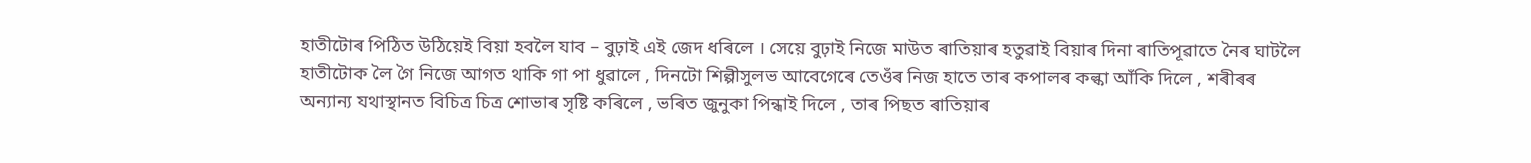হাতীটোৰ পিঠিত উঠিয়েই বিয়া হবলৈ যাব – বুঢ়াই এই জেদ ধৰিলে । সেয়ে বুঢ়াই নিজে মাউত ৰাতিয়াৰ হতুৱাই বিয়াৰ দিনা ৰাতিপূৱাতে নৈৰ ঘাটলৈ হাতীটোক লৈ গৈ নিজে আগত থাকি গা পা ধুৱালে , দিনটো শিল্পীসুলভ আবেগেৰে তেওঁৰ নিজ হাতে তাৰ কপালৰ কল্কা আঁকি দিলে , শৰীৰৰ অন্যান্য যথাস্থানত বিচিত্ৰ চিত্ৰ শোভাৰ সৃষ্টি কৰিলে , ভৰিত জুনুকা পিন্ধাই দিলে , তাৰ পিছত ৰাতিয়াৰ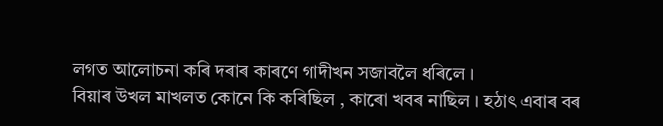লগত আলোচনা কৰি দৰাৰ কাৰণে গাদীখন সজাবলৈ ধৰিলে ।
বিয়াৰ উখল মাখলত কোনে কি কৰিছিল , কাৰো খবৰ নাছিল । হঠাৎ এবাৰ বৰ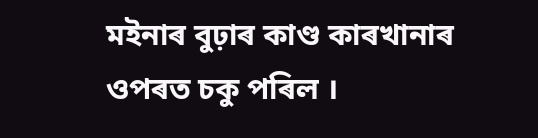মইনাৰ বুঢ়াৰ কাণ্ড কাৰখানাৰ ওপৰত চকু পৰিল ।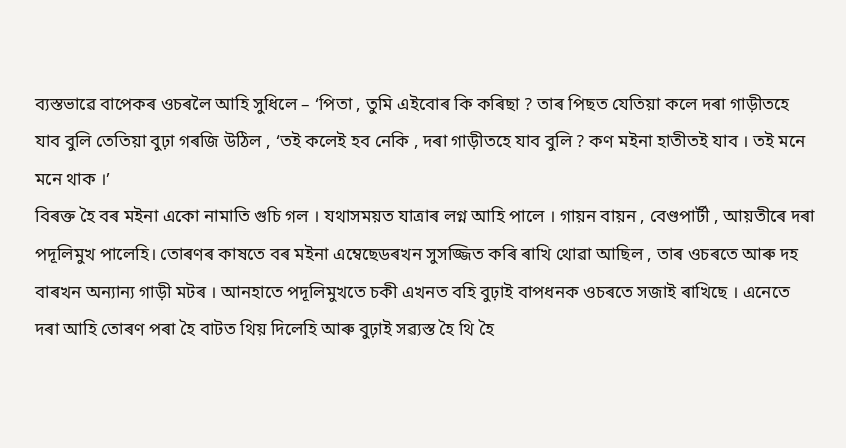ব্যস্তভাৱে বাপেকৰ ওচৰলৈ আহি সুধিলে – ‘পিতা , তুমি এইবোৰ কি কৰিছা ? তাৰ পিছত যেতিয়া কলে দৰা গাড়ীতহে যাব বুলি তেতিয়া বুঢ়া গৰজি উঠিল , ‘তই কলেই হব নেকি , দৰা গাড়ীতহে যাব বুলি ? কণ মইনা হাতীতই যাব । তই মনে মনে থাক ।’
বিৰক্ত হৈ বৰ মইনা একো নামাতি গুচি গল । যথাসময়ত যাত্ৰাৰ লগ্ন আহি পালে । গায়ন বায়ন , বেণ্ডপাৰ্টী , আয়তীৰে দৰা পদূলিমুখ পালেহি। তোৰণৰ কাষতে বৰ মইনা এম্বেছেডৰখন সুসজ্জিত কৰি ৰাখি থোৱা আছিল , তাৰ ওচৰতে আৰু দহ বাৰখন অন্যান্য গাড়ী মটৰ । আনহাতে পদূলিমুখতে চকী এখনত বহি বুঢ়াই বাপধনক ওচৰতে সজাই ৰাখিছে । এনেতে দৰা আহি তোৰণ পৰা হৈ বাটত থিয় দিলেহি আৰু বুঢ়াই সৱ্যস্ত হৈ থি হৈ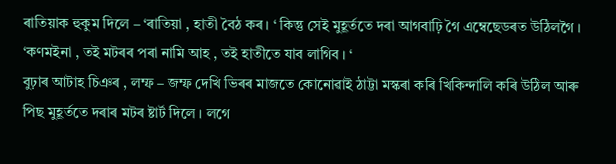ৰাতিয়াক হুকুম দিলে – ‘ৰাতিয়া , হাতী বৈঠ কৰ। ‘ কিন্তু সেই মুহূৰ্ততে দৰা আগবাঢ়ি গৈ এম্বেছেডৰত উঠিলগৈ । ‘কণমইনা , তই মটৰৰ পৰা নামি আহ , তই হাতীতে যাব লাগিব । ‘
বুঢ়াৰ আটাহ চিঞৰ , লম্ফ – জম্ফ দেখি ভিৰৰ মাজতে কোনোৱাই ঠাট্টা মস্কৰা কৰি খিকিন্দালি কৰি উঠিল আৰু পিছ মুহূৰ্ততে দৰাৰ মটৰ ষ্টাৰ্ট দিলে । লগে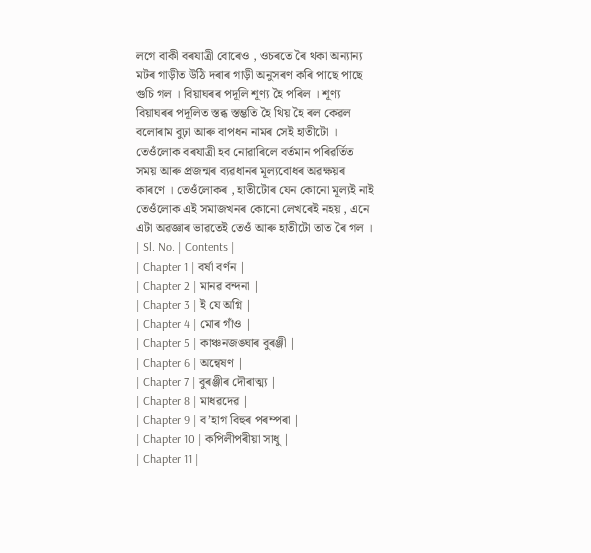লগে বাকী বৰযাত্ৰী বোৰেও , ওচৰতে ৰৈ থকা অন্যান্য মটৰ গাড়ীত উঠি দৰাৰ গাড়ী অনুসৰণ কৰি পাছে পাছে গুচি গল । বিয়াঘৰৰ পদূলি শূণ্য হৈ পৰিল । শূণ্য বিয়াঘৰৰ পদূলিত স্তব্ধ স্তম্ভতি হৈ থিয় হৈ ৰল কেৱল বলোৰাম বুঢ়া আৰু বাপধন নামৰ সেই হাতীটো । তেওঁলোক বৰযাত্ৰী হব নোৱাৰিলে বৰ্তমান পৰিৱৰ্তিত সময় আৰু প্ৰজন্মৰ ব্যৱধানৰ মূল্যবোধৰ অৱক্ষয়ৰ কাৰণে । তেওঁলোকৰ , হাতীটোৰ যেন কোনো মূল্যই নাই তেওঁলোক এই সমাজখনৰ কোনো লেখৰেই নহয় , এনে এটা অৱজ্ঞাৰ ভাৱতেই তেওঁ আৰু হাতীটো তাত ৰৈ গল ।
| Sl. No. | Contents |
| Chapter 1 | বৰ্ষা বৰ্ণন |
| Chapter 2 | মানৱ বন্দনা |
| Chapter 3 | ই যে অগ্নি |
| Chapter 4 | মোৰ গাঁও |
| Chapter 5 | কাঞ্চনজঙ্ঘাৰ বুৰঞ্জী |
| Chapter 6 | অন্বেষণ |
| Chapter 7 | বুৰঞ্জীৰ দৌৰাত্ম্য |
| Chapter 8 | মাধৱদেৱ |
| Chapter 9 | ব’হাগ বিহুৰ পৰম্পৰা |
| Chapter 10 | কপিলীপৰীয়া সাধু |
| Chapter 11 |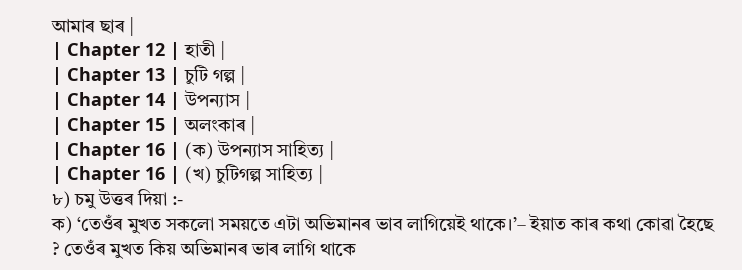আমাৰ ছাৰ |
| Chapter 12 | হাতী |
| Chapter 13 | চুটি গল্প |
| Chapter 14 | উপন্যাস |
| Chapter 15 | অলংকাৰ |
| Chapter 16 | (ক) উপন্যাস সাহিত্য |
| Chapter 16 | (খ) চুটিগল্প সাহিত্য |
৮) চমু উত্তৰ দিয়া :-
ক) ‘তেওঁৰ মুখত সকলো সময়তে এটা অভিমানৰ ভাব লাগিয়েই থাকে।’– ইয়াত কাৰ কথা কোৱা হৈছে ? তেওঁৰ মুখত কিয় অভিমানৰ ভাৰ লাগি থাকে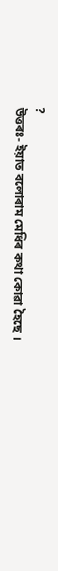?
উত্তৰঃ- ইয়াত বলোৰাম মেধিৰ কথা কোৱা হৈছে ।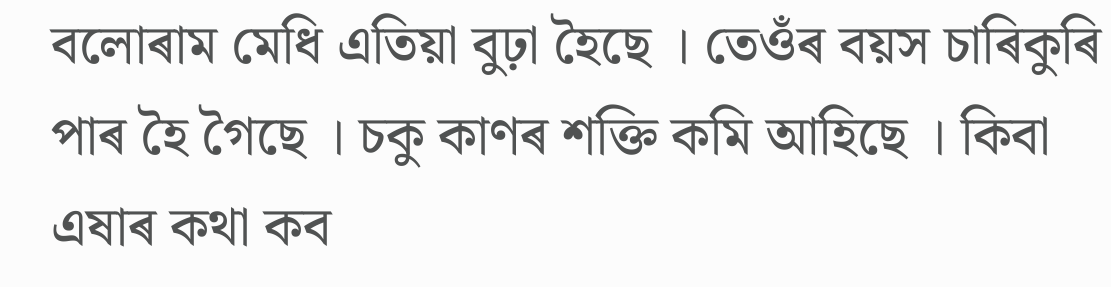বলোৰাম মেধি এতিয়া বুঢ়া হৈছে । তেওঁৰ বয়স চাৰিকুৰি পাৰ হৈ গৈছে । চকু কাণৰ শক্তি কমি আহিছে । কিবা এষাৰ কথা কব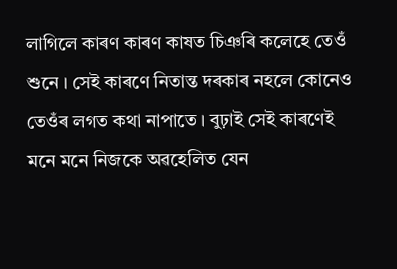লাগিলে কাৰণ কাৰণ কাষত চিঞৰি কলেহে তেওঁ শুনে । সেই কাৰণে নিতান্ত দৰকাৰ নহলে কোনেও তেওঁৰ লগত কথা নাপাতে । বুঢ়াই সেই কাৰণেই মনে মনে নিজকে অৱহেলিত যেন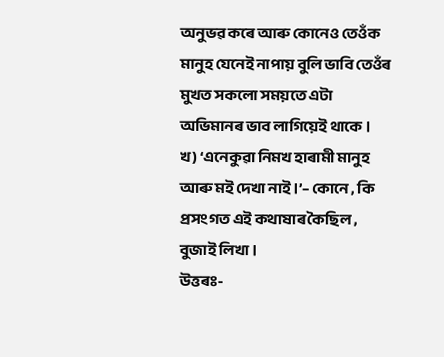অনুভৱ কৰে আৰু কোনেও তেওঁক মানুহ যেনেই নাপায় বুলি ভাবি তেওঁৰ মুখত সকলো সময়তে এটা অভিমানৰ ভাব লাগিয়েই থাকে ।
খ) ‘এনেকুৱা নিমখ হাৰামী মানুহ আৰু মই দেখা নাই ।’– কোনে , কি প্ৰসংগত এই কথাষাৰ কৈছিল , বুজাই লিখা ।
উত্তৰঃ-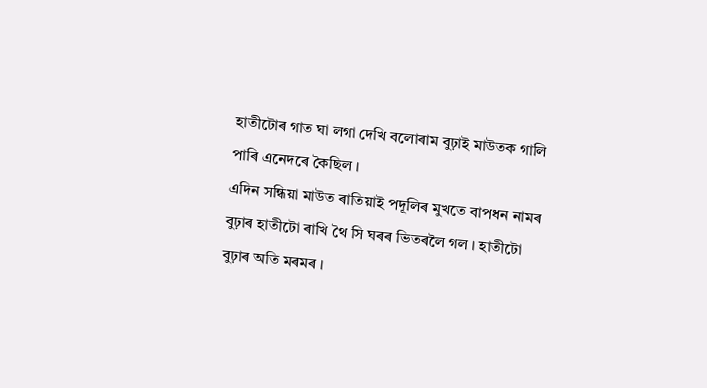হাতীটোৰ গাত ঘা লগা দেখি বলোৰাম বুঢ়াই মাউতক গালি পাৰি এনেদৰে কৈছিল ।
এদিন সন্ধিয়া মাউত ৰাতিয়াই পদূলিৰ মুখতে বাপধন নামৰ বুঢ়াৰ হাতীটো ৰাখি থৈ সি ঘৰৰ ভিতৰলৈ গল । হাতীটো বুঢ়াৰ অতি মৰমৰ ।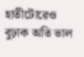হাতীটোৱেও বুঢ়াক অতি ভাল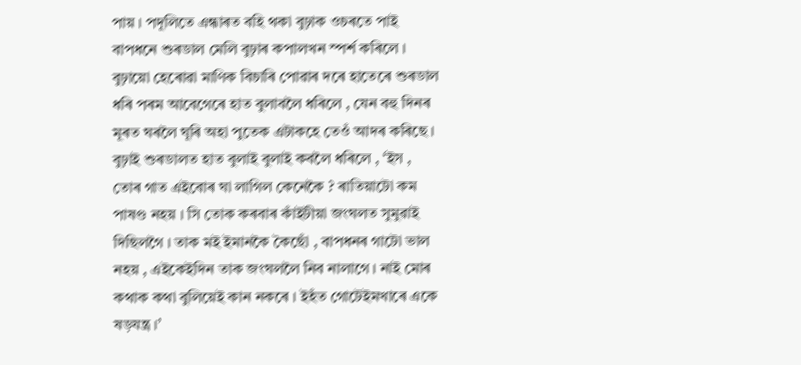পায় । পদূলিতে এন্ধাৰত বহি থকা বুঢ়াক ওচৰতে পাই বাপধনে শুৰডাল মেলি বুঢ়াৰ কপালখন স্পৰ্শ কৰিলে । বুঢ়ায়ো হেৰোৱা মাণিক বিচাৰি পোৱাৰ দৰে হাতেৰে শুৰডাল ধৰি পৰম আবেগেৰে হাত বুলাবলৈ ধৰিলে , যেন বহু দিনৰ মূৰত ঘৰলৈ ঘূৰি অহা পুতেক এটাকহে তেওঁ আদৰ কৰিছে । বুঢ়াই শুৰডালত হাত বুলাই বুলাই কবলৈ ধৰিলে , ‘ইস , তোৰ গাত এইবোৰ ঘা লাগিল কেনেকৈ ? ৰাতিয়াটো কম পাষণ্ড নহয় । সি তোক কৰবাৰ কাঁইটীয়া জংঘলত সুমুৱাই দিছিলগৈ । তাক মই ইমানকৈ কৈছোঁ , বাপধনৰ গাটো ভাল নহয় , এইকেইদিন তাক জংঘললৈ নিব নালাগে । নাই মোৰ কথাক কথা বুলিয়েই কান নকৰে । ইহঁত গোটেইমখাৰে একে ষড়যন্ত্ৰ ।’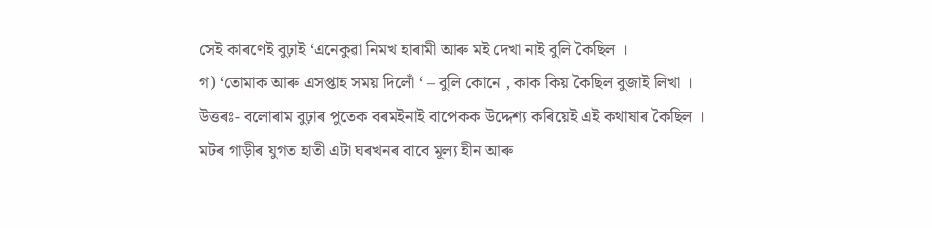সেই কাৰণেই বুঢ়াই ‘এনেকুৱা নিমখ হাৰামী আৰু মই দেখা নাই বুলি কৈছিল ।
গ) ‘তোমাক আৰু এসপ্তাহ সময় দিলোঁ ‘ – বুলি কোনে , কাক কিয় কৈছিল বুজাই লিখা ।
উত্তৰঃ- বলোৰাম বুঢ়াৰ পুতেক বৰমইনাই বাপেকক উদ্দেশ্য কৰিয়েই এই কথাষাৰ কৈছিল ।
মটৰ গাড়ীৰ যুগত হাতী এটা ঘৰখনৰ বাবে মূল্য হীন আৰু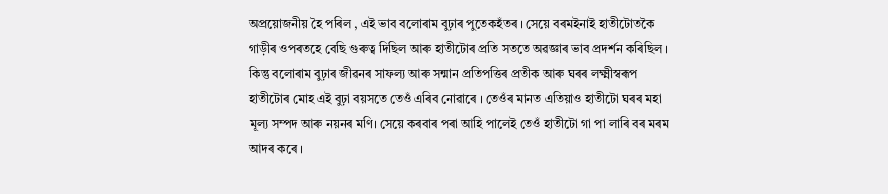অপ্ৰয়োজনীয় হৈ পৰিল , এই ভাব বলোৰাম বুঢ়াৰ পুতেকহঁতৰ । সেয়ে বৰমইনাই হাতীটোতকৈ গাড়ীৰ ওপৰতহে বেছি গুৰুত্ব দিছিল আৰু হাতীটোৰ প্ৰতি সততে অৱজ্ঞাৰ ভাব প্ৰদৰ্শন কৰিছিল । কিন্তু বলোৰাম বুঢ়াৰ জীৱনৰ সাফল্য আৰু সন্মান প্ৰতিপত্তিৰ প্রতীক আৰু ঘৰৰ লক্ষ্মীস্বৰূপ হাতীটোৰ মোহ এই বুঢ়া বয়সতে তেওঁ এৰিব নোৱাৰে । তেওঁৰ মানত এতিয়াও হাতীটো ঘৰৰ মহা মূল্য সম্পদ আৰু নয়নৰ মণি। সেয়ে কৰবাৰ পৰা আহি পালেই তেওঁ হাতীটো গা পা লাৰি বৰ মৰম আদৰ কৰে ।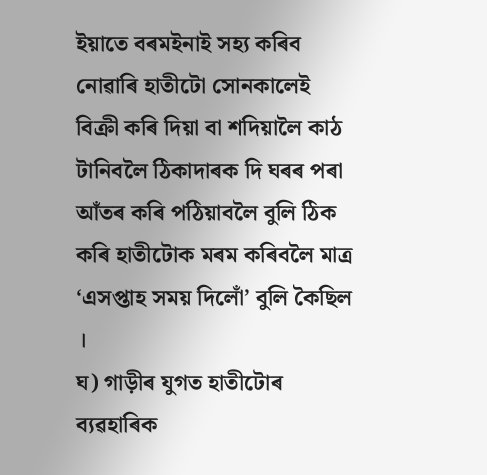ইয়াতে বৰমইনাই সহ্য কৰিব নোৱাৰি হাতীটো সোনকালেই বিক্ৰী কৰি দিয়া বা শদিয়ালৈ কাঠ টানিবলৈ ঠিকাদাৰক দি ঘৰৰ পৰা আঁতৰ কৰি পঠিয়াবলৈ বুলি ঠিক কৰি হাতীটোক মৰম কৰিবলৈ মাত্ৰ ‘এসপ্তাহ সময় দিলোঁ’ বুলি কৈছিল ।
ঘ) গাড়ীৰ যুগত হাতীটোৰ ব্যৱহাৰিক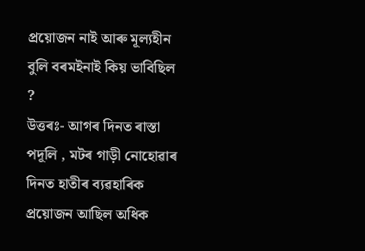প্ৰয়োজন নাই আৰু মূল্যহীন বুলি বৰমইনাই কিয় ভাবিছিল ?
উত্তৰঃ- আগৰ দিনত ৰাস্তা পদূলি , মটৰ গাড়ী নোহোৱাৰ দিনত হাতীৰ ব্যৱহাৰিক প্ৰয়োজন আছিল অধিক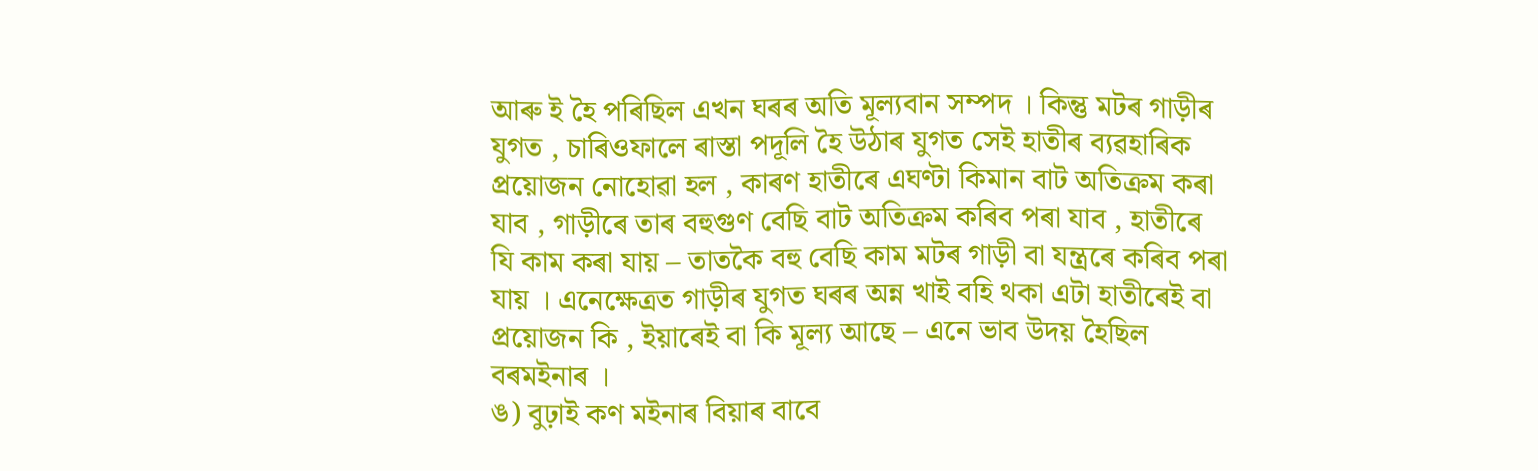আৰু ই হৈ পৰিছিল এখন ঘৰৰ অতি মূল্যবান সম্পদ । কিন্তু মটৰ গাড়ীৰ যুগত , চাৰিওফালে ৰাস্তা পদূলি হৈ উঠাৰ যুগত সেই হাতীৰ ব্যৱহাৰিক প্ৰয়োজন নোহোৱা হল , কাৰণ হাতীৰে এঘণ্টা কিমান বাট অতিক্ৰম কৰা যাব , গাড়ীৰে তাৰ বহুগুণ বেছি বাট অতিক্ৰম কৰিব পৰা যাব , হাতীৰে যি কাম কৰা যায় – তাতকৈ বহু বেছি কাম মটৰ গাড়ী বা যন্ত্ৰৰে কৰিব পৰা যায় । এনেক্ষেত্ৰত গাড়ীৰ যুগত ঘৰৰ অন্ন খাই বহি থকা এটা হাতীৰেই বা প্ৰয়োজন কি , ইয়াৰেই বা কি মূল্য আছে – এনে ভাব উদয় হৈছিল বৰমইনাৰ ।
ঙ) বুঢ়াই কণ মইনাৰ বিয়াৰ বাবে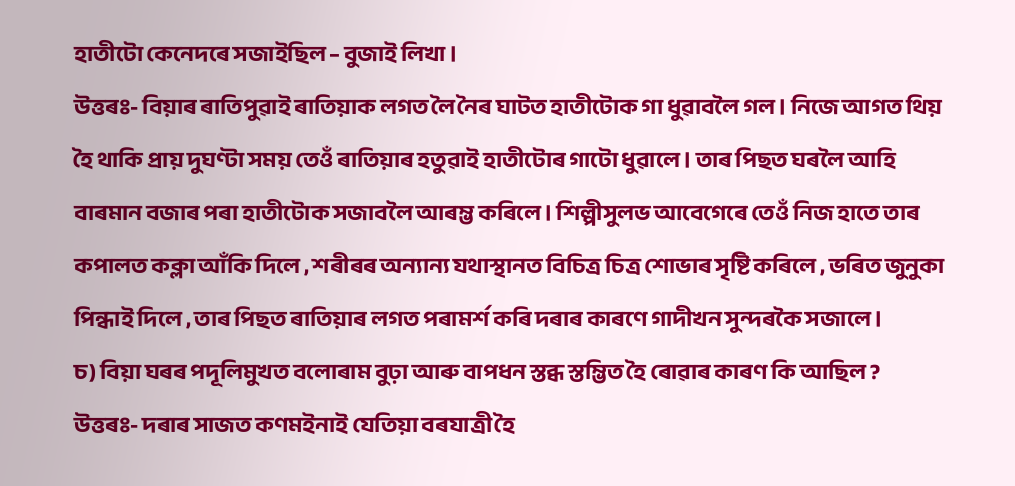হাতীটো কেনেদৰে সজাইছিল – বুজাই লিখা ।
উত্তৰঃ- বিয়াৰ ৰাতিপুৱাই ৰাতিয়াক লগত লৈ নৈৰ ঘাটত হাতীটোক গা ধুৱাবলৈ গল । নিজে আগত থিয় হৈ থাকি প্ৰায় দুঘণ্টা সময় তেওঁ ৰাতিয়াৰ হতুৱাই হাতীটোৰ গাটো ধুৱালে । তাৰ পিছত ঘৰলৈ আহি বাৰমান বজাৰ পৰা হাতীটোক সজাবলৈ আৰম্ভ কৰিলে । শিল্পীসুলভ আবেগেৰে তেওঁ নিজ হাতে তাৰ কপালত কক্লা আঁকি দিলে , শৰীৰৰ অন্যান্য যথাস্থানত বিচিত্ৰ চিত্ৰ শোভাৰ সৃষ্টি কৰিলে , ভৰিত জুনুকা পিন্ধাই দিলে , তাৰ পিছত ৰাতিয়াৰ লগত পৰামৰ্শ কৰি দৰাৰ কাৰণে গাদীখন সুন্দৰকৈ সজালে ।
চ) বিয়া ঘৰৰ পদূলিমুখত বলোৰাম বুঢ়া আৰু বাপধন স্তব্ধ স্তম্ভিত হৈ ৰোৱাৰ কাৰণ কি আছিল ?
উত্তৰঃ- দৰাৰ সাজত কণমইনাই যেতিয়া বৰযাত্ৰী হৈ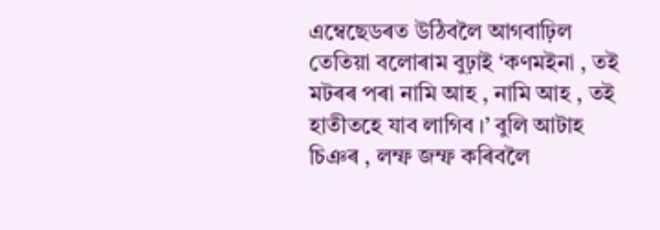এম্বেছেডৰত উঠিবলৈ আগবাঢ়িল তেতিয়া বলোৰাম বুঢ়াই ‘কণমইনা , তই মটৰৰ পৰা নামি আহ , নামি আহ , তই হাতীতহে যাব লাগিব ।’ বুলি আটাহ চিঞৰ , লম্ফ জম্ফ কৰিবলৈ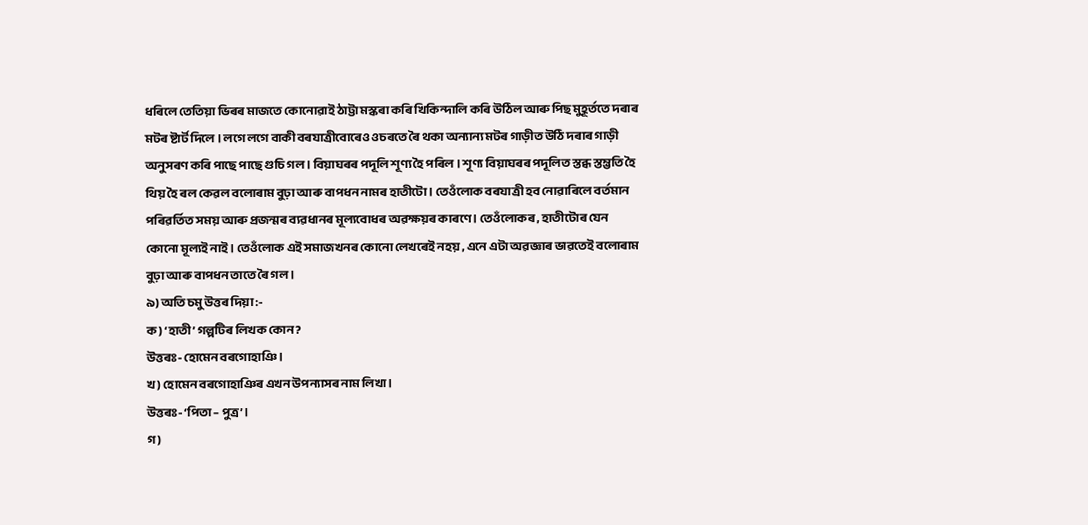ধৰিলে তেতিয়া ভিৰৰ মাজতে কোনোৱাই ঠাট্টা মস্কৰা কৰি খিকিন্দালি কৰি উঠিল আৰু পিছ মুহূৰ্ততে দৰাৰ মটৰ ষ্টাৰ্ট দিলে । লগে লগে বাকী বৰযাত্ৰীবোৰেও ওচৰতে ৰৈ থকা অন্যান্য মটৰ গাড়ীত উঠি দৰাৰ গাড়ী অনুসৰণ কৰি পাছে পাছে গুচি গল । বিয়াঘৰৰ পদূলি শূণ্য হৈ পৰিল । শূণ্য বিয়াঘৰৰ পদূলিত স্তব্ধ স্তম্ভতি হৈ থিয় হৈ ৰল কেৱল বলোৰাম বুঢ়া আৰু বাপধন নামৰ হাতীটো । তেওঁলোক বৰযাত্ৰী হব নোৱাৰিলে বৰ্তমান পৰিৱৰ্তিত সময় আৰু প্ৰজন্মৰ ব্যৱধানৰ মূল্যবোধৰ অৱক্ষয়ৰ কাৰণে । তেওঁলোকৰ , হাতীটোৰ যেন কোনো মূল্যই নাই । তেওঁলোক এই সমাজখনৰ কোনো লেখৰেই নহয় , এনে এটা অৱজ্ঞাৰ ভাৱতেই বলোৰাম বুঢ়া আৰু বাপধন তাতে ৰৈ গল ।
৯) অতি চমু উত্তৰ দিয়া :-
ক) ‘হাতী’ গল্পটিৰ লিখক কোন ?
উত্তৰঃ- হোমেন বৰগোহাঞি ।
খ) হোমেন বৰগোহাঞিৰ এখন উপন্যাসৰ নাম লিখা ।
উত্তৰঃ- ‘পিতা – পুত্ৰ’ ।
গ)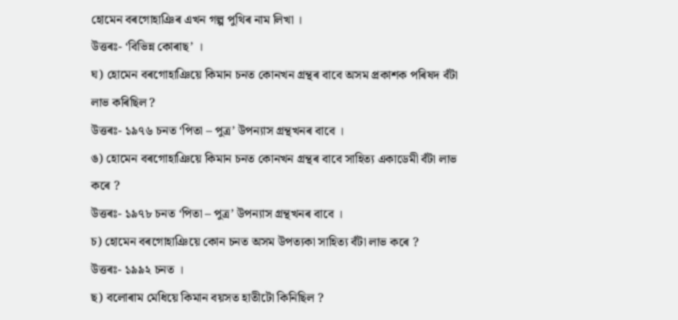হোমেন বৰগোহাঞিৰ এখন গল্প পুথিৰ নাম লিখা ।
উত্তৰঃ- ‘বিভিন্ন কোৰাছ’ ।
ঘ) হোমেন বৰগোহাঞিয়ে কিমান চনত কোনখন গ্ৰন্থৰ বাবে অসম প্ৰকাশক পৰিষদ বঁটা লাভ কৰিছিল ?
উত্তৰঃ- ১৯৭৬ চনত ‘পিতা – পুত্ৰ’ উপন্যাস গ্ৰন্থখনৰ বাবে ।
ঙ) হোমেন বৰগোহাঞিয়ে কিমান চনত কোনখন গ্ৰন্থৰ বাবে সাহিত্য একাডেমী বঁটা লাভ কৰে ?
উত্তৰঃ- ১৯৭৮ চনত ‘পিতা – পুত্ৰ’ উপন্যাস গ্ৰন্থখনৰ বাবে ।
চ) হোমেন বৰগোহাঞিয়ে কোন চনত অসম উপত্যকা সাহিত্য বঁটা লাভ কৰে ?
উত্তৰঃ- ১৯৯২ চনত ।
ছ) বলোৰাম মেধিয়ে কিমান বয়সত হাতীটো কিনিছিল ?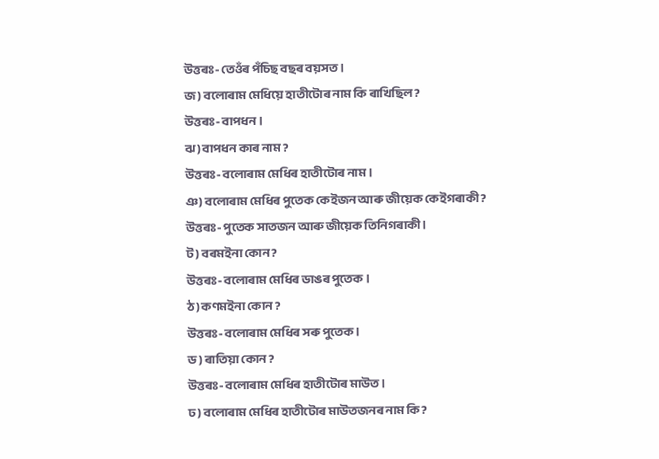উত্তৰঃ- তেওঁৰ পঁচিছ বছৰ বয়সত ।
জ) বলোৰাম মেধিয়ে হাতীটোৰ নাম কি ৰাখিছিল ?
উত্তৰঃ- বাপধন ।
ঝ) বাপধন কাৰ নাম ?
উত্তৰঃ- বলোৰাম মেধিৰ হাতীটোৰ নাম ।
ঞ) বলোৰাম মেধিৰ পুতেক কেইজন আৰু জীয়েক কেইগৰাকী ?
উত্তৰঃ- পুতেক সাতজন আৰু জীয়েক তিনিগৰাকী ।
ট) বৰমইনা কোন ?
উত্তৰঃ- বলোৰাম মেধিৰ ডাঙৰ পুতেক ।
ঠ) কণমইনা কোন ?
উত্তৰঃ- বলোৰাম মেধিৰ সৰু পুতেক ।
ড) ৰাতিয়া কোন ?
উত্তৰঃ- বলোৰাম মেধিৰ হাতীটোৰ মাউত ।
ঢ) বলোৰাম মেধিৰ হাতীটোৰ মাউতজনৰ নাম কি ?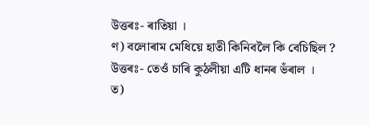উত্তৰঃ- ৰাতিয়া ।
ণ) বলোৰাম মেধিয়ে হাতী কিনিবলৈ কি বেচিছিল ?
উত্তৰঃ- তেওঁ চাৰি কুঠলীয়া এটি ধানৰ ভঁৰাল ।
ত)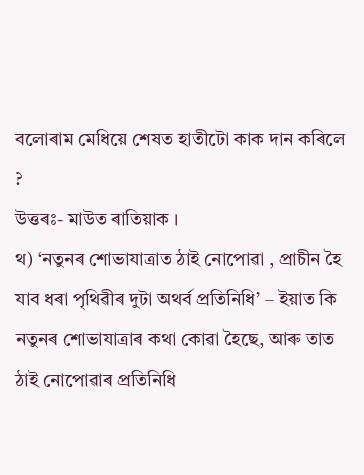বলোৰাম মেধিয়ে শেষত হাতীটো কাক দান কৰিলে ?
উত্তৰঃ- মাউত ৰাতিয়াক ।
থ) ‘নতুনৰ শোভাযাত্ৰাত ঠাই নোপোৱা , প্ৰাচীন হৈ যাব ধৰা পৃথিৱীৰ দুটা অথৰ্ব প্ৰতিনিধি’ – ইয়াত কি নতুনৰ শোভাযাত্ৰাৰ কথা কোৱা হৈছে, আৰু তাত ঠাই নোপোৱাৰ প্ৰতিনিধি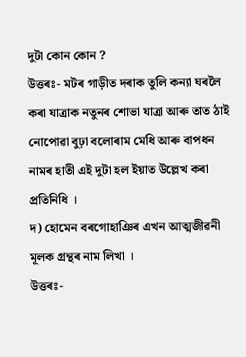দুটা কোন কোন ?
উত্তৰঃ- মটৰ গাড়ীত দৰাক তুলি কন্যা ঘৰলৈ কৰা যাত্ৰাক নতুনৰ শোভা যাত্ৰা আৰু তাত ঠাই নোপোৱা বুঢ়া বলোৰাম মেধি আৰু বাপধন নামৰ হাতী এই দুটা হল ইয়াত উল্লেখ কৰা প্ৰতিনিধি ।
দ) হোমেন বৰগোহাঞিৰ এখন আত্মজীৱনী মূলক গ্ৰন্থৰ নাম লিখা ।
উত্তৰঃ-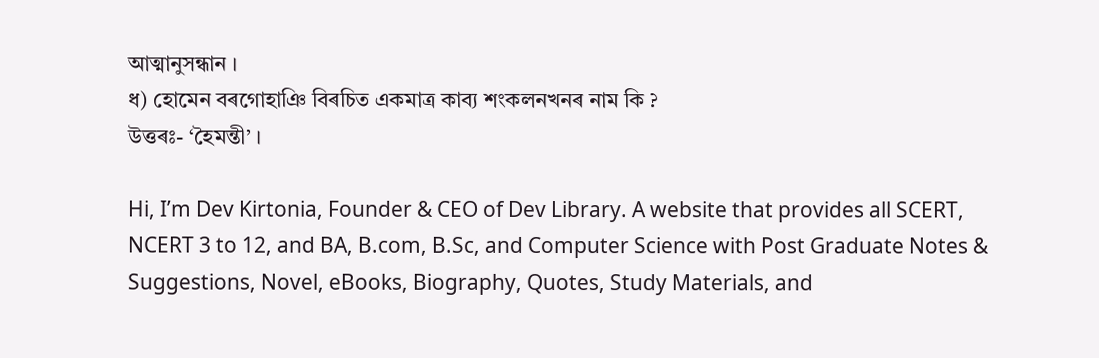আত্মানুসন্ধান ।
ধ) হোমেন বৰগোহাঞি বিৰচিত একমাত্ৰ কাব্য শংকলনখনৰ নাম কি ?
উত্তৰঃ- ‘হৈমন্তী’ ।

Hi, I’m Dev Kirtonia, Founder & CEO of Dev Library. A website that provides all SCERT, NCERT 3 to 12, and BA, B.com, B.Sc, and Computer Science with Post Graduate Notes & Suggestions, Novel, eBooks, Biography, Quotes, Study Materials, and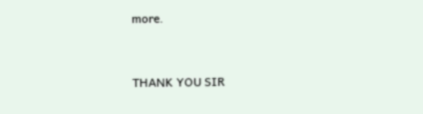more.


THANK YOU SIR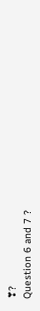❣?
Question 6 and 7 ?